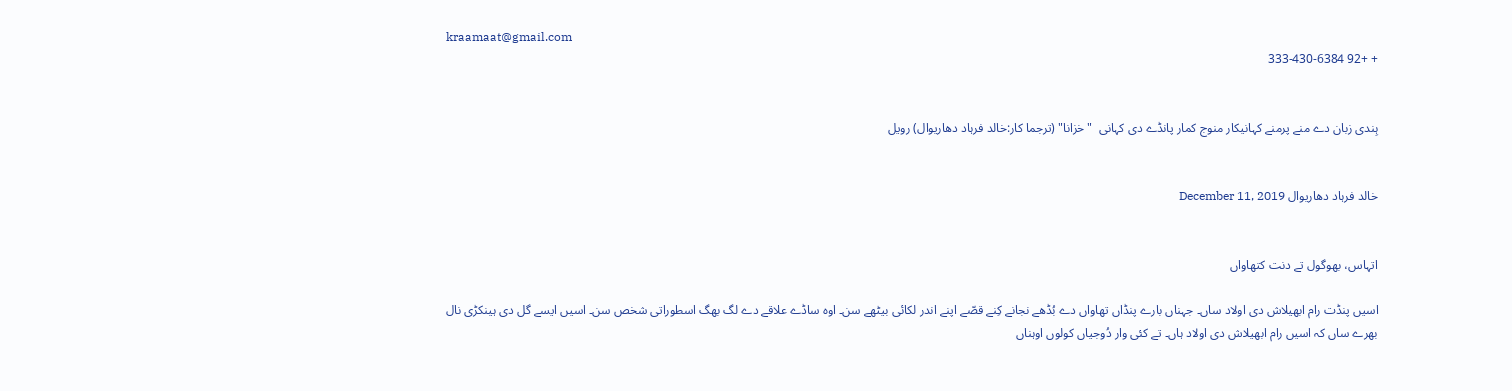kraamaat@gmail.com
+ +92 333-430-6384


ہِندی زبان دے منے پرمنے کہانیکار منوج کمار پانڈے دی کہانی  "خزانا" (ترجما کار:خالد فرہاد دھاریوال) رویل


خالد فرہاد دھاریوال December 11, 2019


اتہاس، بھوگول تے دنت کتھاواں

اسیں پنڈت رام ابھیلاش دی اولاد ساں۔ جہناں بارے پنڈاں تھاواں دے بُڈھے نجانے کِنے قصّے اپنے اندر لکائی بیٹھے سن۔ اوہ ساڈے علاقے دے لگ بھگ اسطوراتی شخص سن۔ اسیں ایسے گل دی ہینکڑی نال بھرے ساں کہ اسیں رام ابھیلاش دی اولاد ہاں۔ تے کئی وار دُوجیاں کولوں اوہناں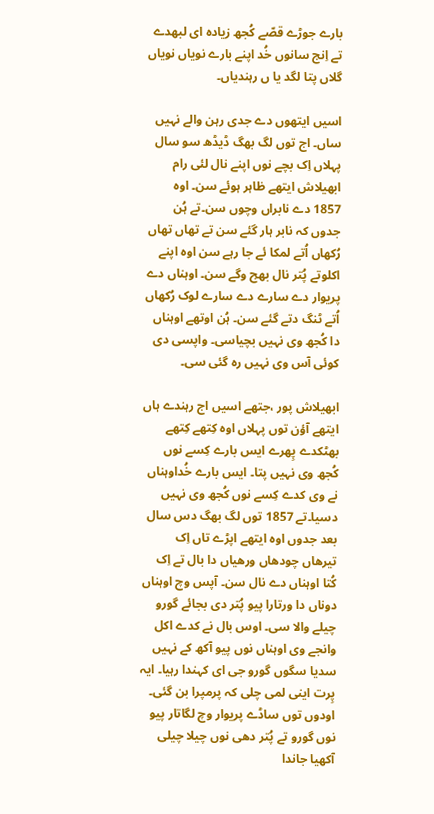بارے جوڑے قصّے کُجھ زیادہ ای لبھدے تے اِنج سانوں خُد اپنے بارے نویاں نویاں گلاں پتا لگد یا ں رہندیاں۔

اسیں ایتھوں دے جدی رہن والے نہیں ساں۔ اج توں لگ بھگ ڈیڈھ سو سال پہلاں اِک بچے نوں اپنے نال لئی رام ابھیلاش ایتھے ظاہر ہوئے سن۔ اوہ 1857 دے نابراں وچوں سن۔تے ہُن جدوں کہ نابر ہار گئے سن تے تھاں تھاں رُکھاں اُتے لمکا ئے جا رہے سن اوہ اپنے اکلوتے پُتر نال بھج وگے سن۔ اوہناں دے پریوار دے سارے دے سارے لوک رُکھاں اُتے ٹنگ دتے گئے سن۔ ہُن اوتھے اوہناں دا کُجھ وی نہیں بچیاسی۔ واپسی دی کوئی آس وی نہیں رہ گئی سی۔

ابھیلاش پور ،جتھے اسیں اج رہندے ہاں ایتھے آؤن توں پہلاں اوہ کِتھے کِتھے بھٹکدے پِھرے ایس بارے کِسے نوں کُجھ وی نہیں پتا۔ ایس بارے خُداوہناں نے وی کدے کِسے نوں کُجھ وی نہیں دسیا۔تے 1857 توں لگ بھگ دس سال بعد جدوں اوہ ایتھے اپڑے تاں اِک تیرھاں چودھاں ورھیاں دا بال تے اِک کُتا اوہناں دے نال سن۔ آپس وچ اوہناں دوناں دا ورتارا پیو پُتر دی بجائے گورو چیلے والا سی۔ اوس بال نے کدے اکل وانجے وی اوہناں نوں پیو آکھ کے نہیں سدیا سگوں گورو جی ای کہندا رہیا۔ ایہ پِرت اینی لمی چلی کہ پرمپرا بن گئی۔ اودوں توں ساڈے پریوار وچ لگاتار پیو نوں گورو تے پُتر دھی نوں چیلا چیلی آکھیا جاندا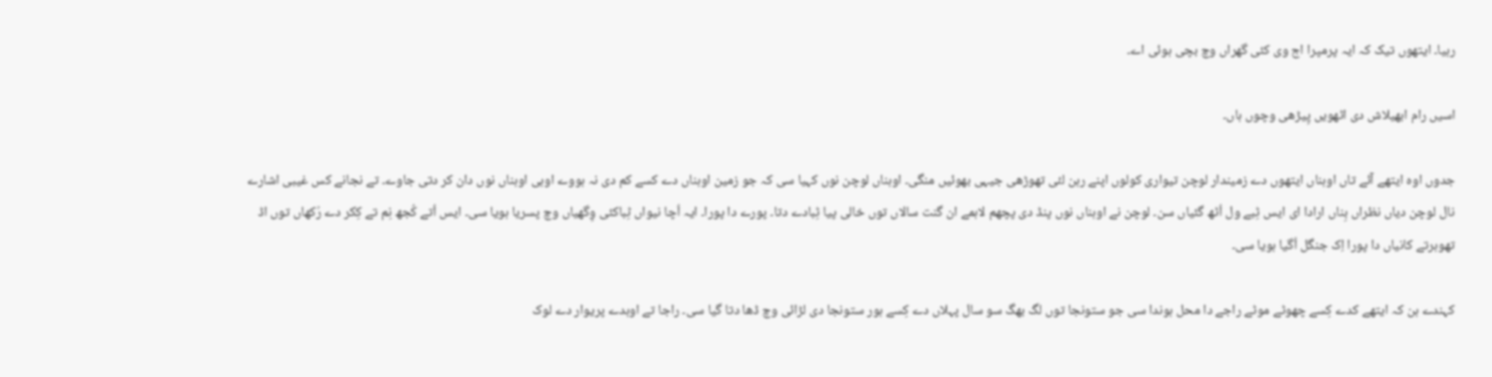رہیا۔ ایتھوں تیک کہ ایہ پرمپرا اج وی کئی گھراں وچ بچی ہوئی اے۔

اسیں رام ابھیلاش دی اٹھویں پِیڑھی وچوں ہاں۔

جدوں اوہ ایتھے آئے تاں اوہناں ایتھوں دے زمیندار لوچن تیواری کولوں اپنے رہن لئی تھوڑھی جیہی بھوئیں منگی۔ اوہناں لوچن نوں کہیا سی کہ جو زمین اوہناں دے کسے کم دی نہ ہووے اوہی اوہناں نوں دان کر دتی جاوے۔ تے نجانے کس غیبی اشارے نال لوچن دیاں نظراں بِناں ارادا ای ایس ٹِبے ول اُٹھ گئیاں سن۔ لوچن نے اوہناں نوں پنڈ دی پچھم لاہمے ان گنت سالاں توں خالی پیا ٹِبادے دتا۔ پورے دا پورا۔ ایہ اُچا نیواں ٹِباکئی وِگھیاں وچ پسریا ہویا سی۔ ایس اُتے کُجھ نِم تے کِکر دے رُکھاں توں اڈ تھوہرتے کانیاں دا پورا اِک جنگل اُگیا ہویا سی۔

کہندے ہن کہ ایتھے کدے کِسے چھوٹے موٹے راجے دا محل ہوندا سی جو ستونجا توں لگ بھگ سو سال پہلاں دے کِسے ہور ستونجا دی لڑائی وچ ڈھا دتا گیا سی۔ راجا تے اوہدے پریوار دے لوک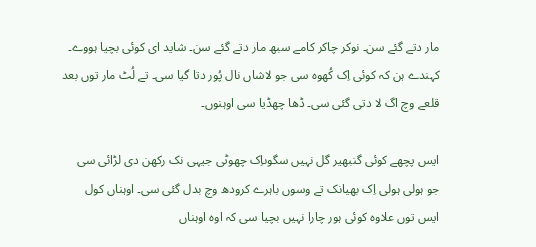مار دتے گئے سن۔ نوکر چاکر کامے سبھ مار دتے گئے سن۔ شاید ای کوئی بچیا ہووے۔ کہندے ہن کہ کوئی اِک کُھوہ سی جو لاشاں نال پُور دتا گیا سی۔ تے لُٹ مار توں بعد قلعے وچ اگ لا دتی گئی سی۔ ڈھا چھڈیا سی اوہنوں۔

ایس پچھے کوئی گنبھیر گل نہیں سگوںاِک چھوٹی جیہی نک رکھن دی لڑائی سی جو ہولی ہولی اِک بھیانک تے وسوں باہرے کرودھ وچ بدل گئی سی۔ اوہناں کول ایس توں علاوہ کوئی ہور چارا نہیں بچیا سی کہ اوہ اوہناں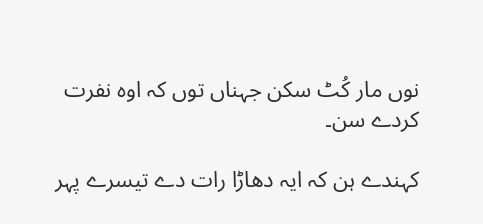نوں مار کُٹ سکن جہناں توں کہ اوہ نفرت کردے سن۔

کہندے ہن کہ ایہ دھاڑا رات دے تیسرے پہر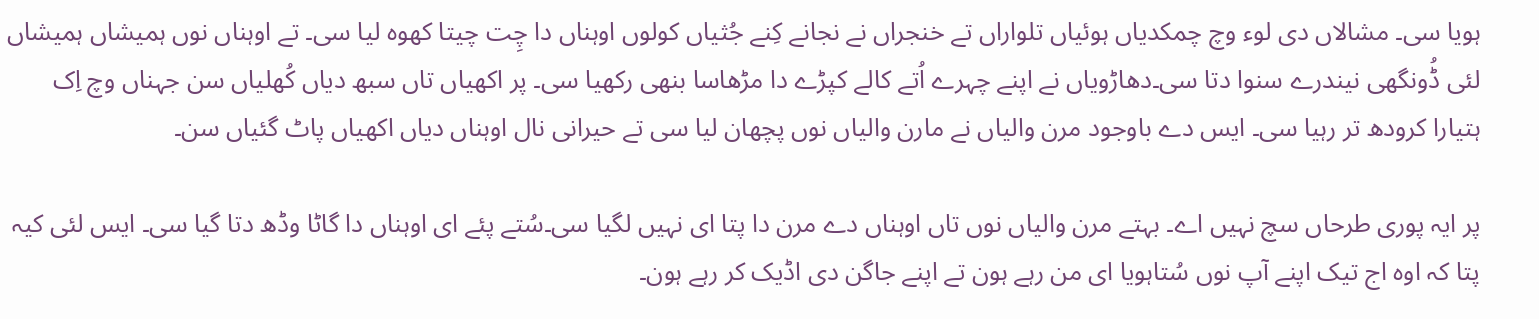ہویا سی۔ مشالاں دی لوء وچ چمکدیاں ہوئیاں تلواراں تے خنجراں نے نجانے کِنے جُثیاں کولوں اوہناں دا چِت چیتا کھوہ لیا سی۔ تے اوہناں نوں ہمیشاں ہمیشاں لئی ڈُونگھی نیندرے سنوا دتا سی۔دھاڑویاں نے اپنے چہرے اُتے کالے کپڑے دا مڑھاسا بنھی رکھیا سی۔ پر اکھیاں تاں سبھ دیاں کُھلیاں سن جہناں وچ اِک ہتیارا کرودھ تر رہیا سی۔ ایس دے باوجود مرن والیاں نے مارن والیاں نوں پچھان لیا سی تے حیرانی نال اوہناں دیاں اکھیاں پاٹ گئیاں سن۔

پر ایہ پوری طرحاں سچ نہیں اے۔ بہتے مرن والیاں نوں تاں اوہناں دے مرن دا پتا ای نہیں لگیا سی۔سُتے پئے ای اوہناں دا گاٹا وڈھ دتا گیا سی۔ ایس لئی کیہ پتا کہ اوہ اج تیک اپنے آپ نوں سُتاہویا ای من رہے ہون تے اپنے جاگن دی اڈیک کر رہے ہون۔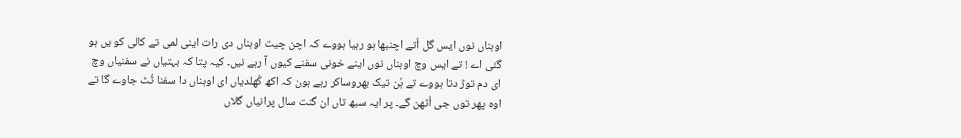اوہناں نوں ایس گل اُتے اچنبھا ہو رہیا ہووے کہ اچن چیت اوہناں دی رات اینی لمی تے کالی کو یں ہو گئی اے ! تے ایس وچ اوہناں نوں اینے خونی سفنے کیوں آ رہے نیں۔ کیہ پتا کہ بہتیاں نے سفنیاں وچ ای دم توڑ دتا ہووے تے ہُن تیک بھروساکر رہے ہون کہ اکھ کُھلدیاں ای اوہناں دا سفنا ٹُٹ جاوے گا تے اوہ پھر توں جی اُٹھن گے۔ پر ایہ سبھ تاں ان گنت سال پرانیاں گلاں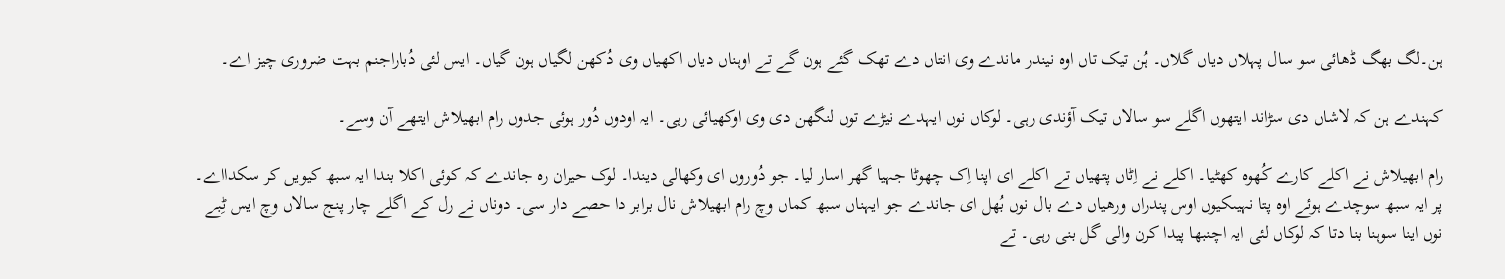ہن۔لگ بھگ ڈھائی سو سال پہلاں دیاں گلاں۔ ہُن تیک تاں اوہ نیندر ماندے وی انتاں دے تھک گئے ہون گے تے اوہناں دیاں اکھیاں وی دُکھن لگیاں ہون گیاں۔ ایس لئی دُباراجنم بہت ضروری چیز اے۔

کہندے ہن کہ لاشاں دی سڑاند ایتھوں اگلے سو سالاں تیک آؤندی رہی۔ لوکاں نوں ایہدے نیڑے توں لنگھن دی وی اوکھیائی رہی۔ ایہ اودوں دُور ہوئی جدوں رام ابھیلاش ایتھے آن وسے۔

رام ابھیلاش نے اکلے کارے کُھوہ کھٹیا۔ اکلے نے اِٹاں پتھیاں تے اکلے ای اپنا اِک چھوٹا جہیا گھر اسار لیا۔ جو دُوروں ای وکھالی دیندا۔ لوک حیران رہ جاندے کہ کوئی اکلا بندا ایہ سبھ کیویں کر سکدااے۔ پر ایہ سبھ سوچدے ہوئے اوہ پتا نہیںکیوں اوس پندراں ورھیاں دے بال نوں بُھل ای جاندے جو ایہناں سبھ کماں وچ رام ابھیلاش نال برابر دا حصے دار سی۔ دوناں نے رل کے اگلے چار پنج سالاں وچ ایس ٹِبے نوں اینا سوہنا بنا دتا کہ لوکاں لئی ایہ اچنبھا پیدا کرن والی گل بنی رہی۔ تے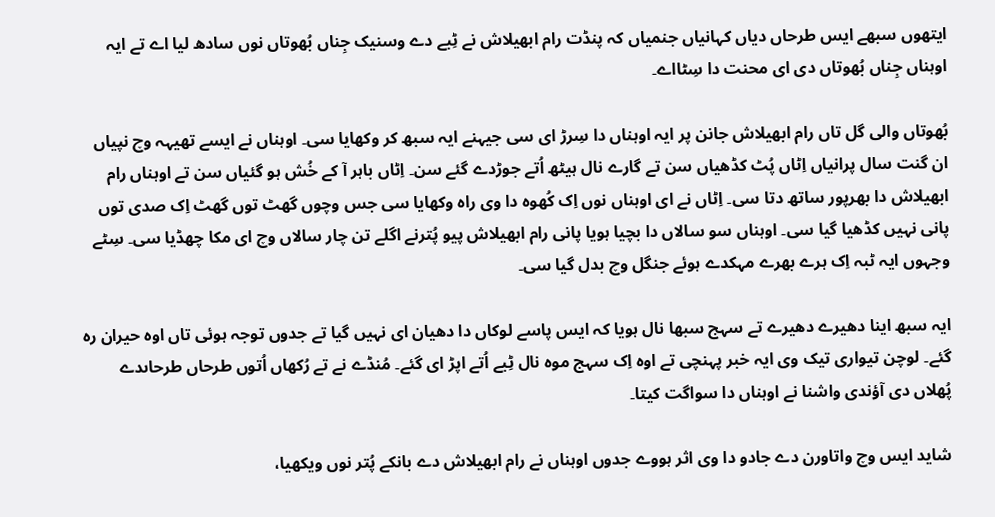ایتھوں سبھے ایس طرحاں دیاں کہانیاں جنمیاں کہ پنڈت رام ابھیلاش نے ٹِبے دے وسنیک جِناں بُھوتاں نوں سادھ لیا اے تے ایہ اوہناں جِناں بُھوتاں دی ای محنت دا سِٹااے۔

بُھوتاں والی گل تاں رام ابھیلاش جانن پر ایہ اوہناں دا سِرڑ ای سی جیہنے ایہ سبھ کر وکھایا سی۔ اوہناں نے ایسے تھیہہ وچ نپیاں ان گنت سال پرانیاں اِٹاں پُٹ کڈھیاں سن تے گارے نال ہیٹھ اُتے جوڑدے گئے سن۔ اِٹاں باہر آ کے خُش ہو گئیاں سن تے اوہناں رام ابھیلاش دا بھرپور ساتھ دتا سی۔ اِٹاں نے ای اوہناں نوں اِک کُھوہ دا وی راہ وکھایا سی جس وچوں گھٹ توں گھٹ اِک صدی توں پانی نہیں کڈھیا گیا سی۔ اوہناں سو سالاں دا بچیا ہویا پانی رام ابھیلاش پیو پُترنے اگلے تن چار سالاں وچ ای مکا چھڈیا سی۔ سِٹے وجہوں ایہ ٹبہ اِک ہرے بھرے مہکدے ہوئے جنگل وچ بدل گیا سی۔

ایہ سبھ اینا دھیرے دھیرے تے سہج سبھا نال ہویا کہ ایس پاسے لوکاں دا دھیان ای نہیں گیا تے جدوں توجہ ہوئی تاں اوہ حیران رہ گئے۔ لوچن تیواری تیک وی ایہ خبر پہنچی تے اوہ اِک سہج موہ نال ٹِبے اُتے اپڑ ای گئے۔ مُنڈے نے تے رُکھاں اُتوں طرحاں طرحاںدے پُھلاں دی آؤندی واشنا نے اوہناں دا سواگت کیتا۔

شاید ایس وچ واتاورن دے جادو دا وی اثر ہووے جدوں اوہناں نے رام ابھیلاش دے بانکے پُتر نوں ویکھیا،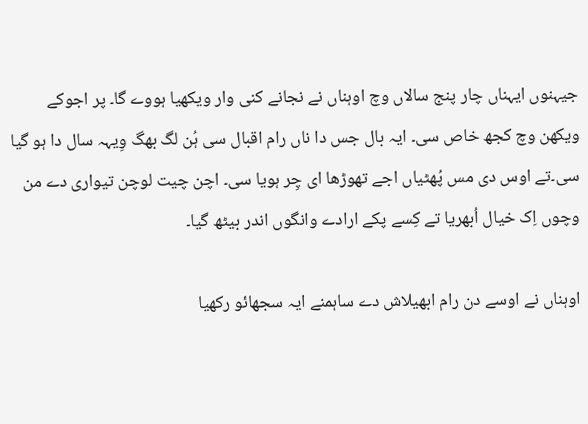جیہنوں ایہناں چار پنج سالاں وچ اوہناں نے نجانے کنی وار ویکھیا ہووے گا۔ پر اجوکے ویکھن وچ کجھ خاص سی۔ ایہ بال جس دا ناں رام اقبال سی ہُن لگ بھگ وِیہہ سال دا ہو گیا سی۔تے اوس دی مس پُھٹیاں اجے تھوڑھا ای چِر ہویا سی۔ اچن چیت لوچن تیواری دے من وچوں اِک خیال اُبھریا تے کِسے پکے ارادے وانگوں اندر بیٹھ گیا۔

اوہناں نے اوسے دن رام ابھیلاش دے ساہمنے ایہ سجھائو رکھیا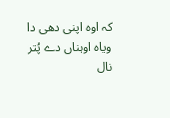کہ اوہ اپنی دھی دا ویاہ اوہناں دے پُتر نال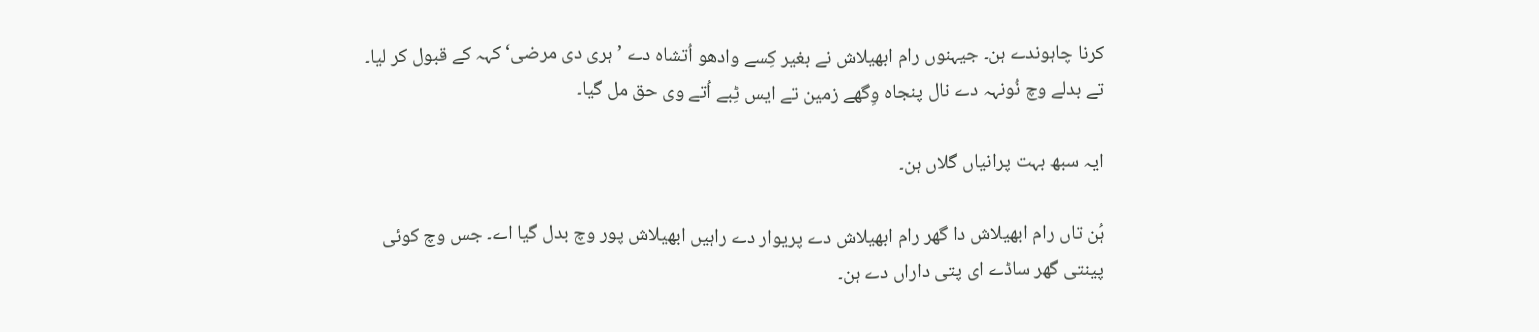کرنا چاہوندے ہن۔ جیہنوں رام ابھیلاش نے بغیر کِسے وادھو اُتشاہ دے ’ہری دی مرضی‘ کہہ کے قبول کر لیا۔ تے بدلے وچ نُونہہ دے نال پنجاہ وِگھے زمین تے ایس ٹِبے اُتے وی حق مل گیا۔

ایہ سبھ بہت پرانیاں گلاں ہن۔

ہُن تاں رام ابھیلاش دا گھر رام ابھیلاش دے پریوار دے راہیں ابھیلاش پور وچ بدل گیا اے۔ جس وچ کوئی پینتی گھر ساڈے ای پتی داراں دے ہن۔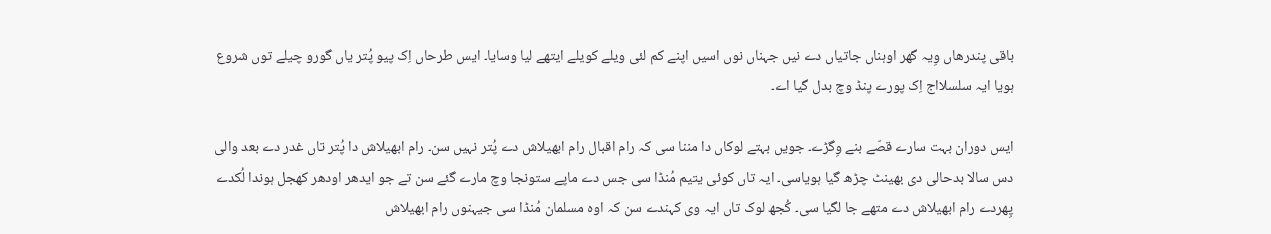باقی پندرھاں وِیہ گھر اوہناں جاتیاں دے نیں جہناں نوں اسیں اپنے کم لئی ویلے کویلے ایتھے لیا وسایا۔ ایس طرحاں اِک پیو پُتر یاں گورو چیلے توں شروع ہویا ایہ سلسلااج اِک پورے پنڈ وچ بدل گیا اے۔

ایس دوران بہت سارے قصّے بنے وِگڑے۔ جویں بہتے لوکاں دا مننا سی کہ رام اقبال رام ابھیلاش دے پُتر نہیں سن۔ رام ابھیلاش دا پُتر تاں غدر دے بعد والی دس سالا بدحالی دی بھینٹ چڑھ گیا ہویاسی۔ ایہ تاں کوئی یتیم مُنڈا سی جس دے ماپے ستونجا وچ مارے گئے سن تے جو ایدھر اودھر کھجل ہوندا لُکدے پِھردے رام ابھیلاش دے متھے جا لگیا سی۔ کُجھ لوک تاں ایہ وی کہندے سن کہ اوہ مسلمان مُنڈا سی جیہنوں رام ابھیلاش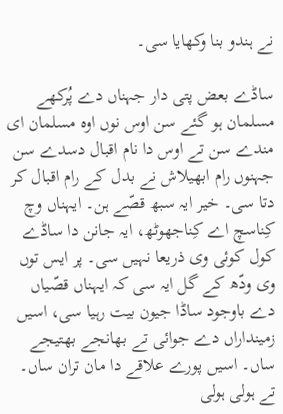نے ہندو بنا وکھایا سی۔

ساڈے بعض پتی دار جہناں دے پُرکھے مسلمان ہو گئے سن اوس نوں اوہ مسلمان ای مندے سن تے اوس دا نام اقبال دسدے سن جہنوں رام ابھیلاش نے بدل کے رام اقبال کر دتا سی۔ خیر ایہ سبھ قصّے ہن۔ ایہناں وچ کِناسچ اے کِناجھوٹھ، ایہ جانن دا ساڈے کول کوئی وی ذریعا نہیں سی۔ پر ایس توں وی ودّھ کے گل ایہ سی کہ ایہناں قصّیاں دے باوجود ساڈا جیون بیت رہیا سی، اسیں زمینداراں دے جوائی تے بھانجے بھتیجے ساں۔ اسیں پورے علاقے دا مان تران ساں۔ تے ہولی ہولی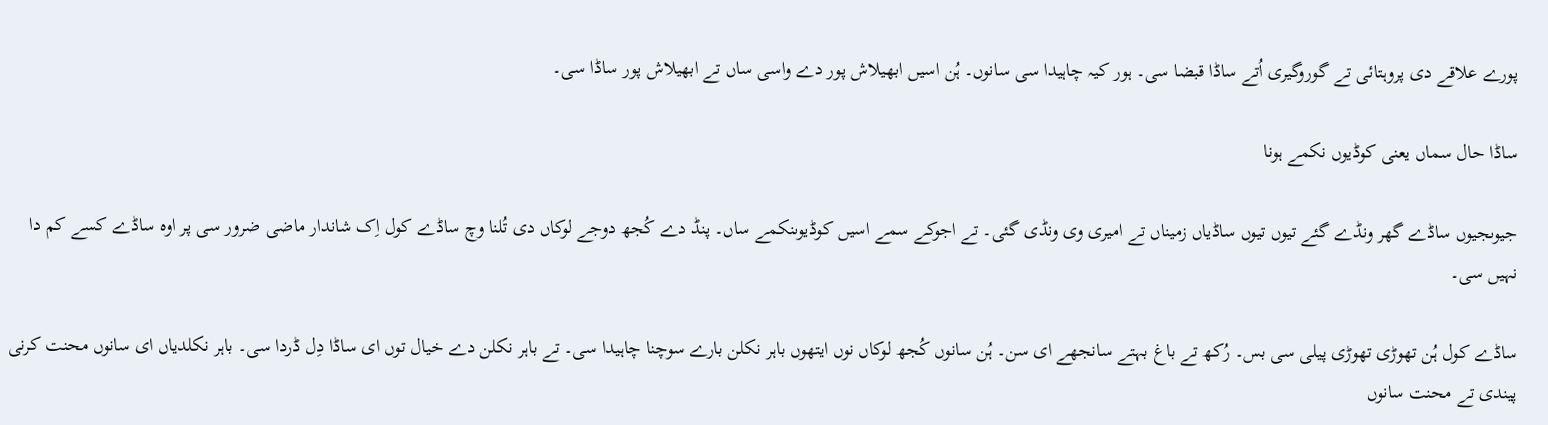پورے علاقے دی پروہتائی تے گوروگیری اُتے ساڈا قبضا سی۔ ہور کیہ چاہیدا سی سانوں۔ ہُن اسیں ابھیلاش پور دے واسی ساں تے ابھیلاش پور ساڈا سی۔

ساڈا حال سماں یعنی کوڈیوں نکمے ہونا

جیوںجیوں ساڈے گھر ونڈے گئے تیوں تیوں ساڈیاں زمیناں تے امیری وی ونڈی گئی۔ تے اجوکے سمے اسیں کوڈیوںنکمے ساں۔ پنڈ دے کُجھ دوجے لوکاں دی تُلنا وچ ساڈے کول اِک شاندار ماضی ضرور سی پر اوہ ساڈے کسے کم دا نہیں سی۔

ساڈے کول ہُن تھوڑی تھوڑی پیلی سی بس۔ رُکھ تے باغ بہتے سانجھے ای سن۔ ہُن سانوں کُجھ لوکاں نوں ایتھوں باہر نکلن بارے سوچنا چاہیدا سی۔ تے باہر نکلن دے خیال توں ای ساڈا دِل ڈردا سی۔ باہر نکلدیاں ای سانوں محنت کرنی پیندی تے محنت سانوں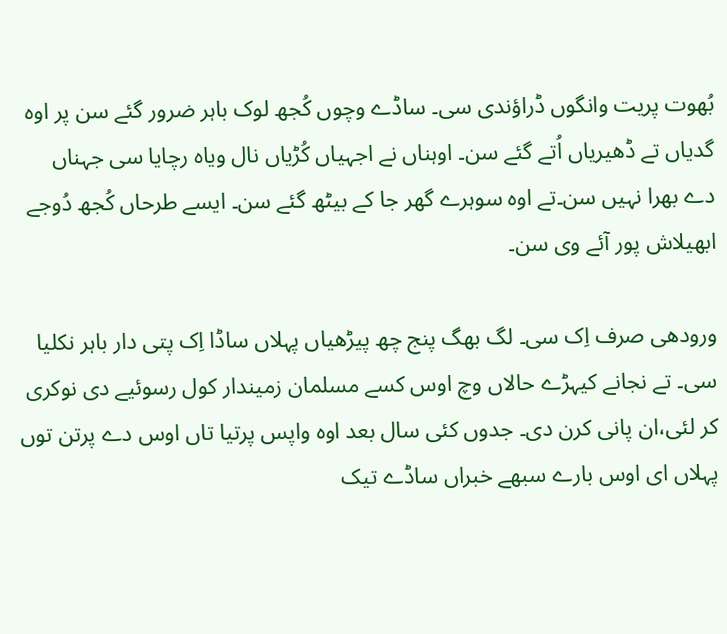بُھوت پریت وانگوں ڈراؤندی سی۔ ساڈے وچوں کُجھ لوک باہر ضرور گئے سن پر اوہ گدیاں تے ڈھیریاں اُتے گئے سن۔ اوہناں نے اجہیاں کُڑیاں نال ویاہ رچایا سی جہناں دے بھرا نہیں سن۔تے اوہ سوہرے گھر جا کے بیٹھ گئے سن۔ ایسے طرحاں کُجھ دُوجے ابھیلاش پور آئے وی سن۔

ورودھی صرف اِک سی۔ لگ بھگ پنج چھ پیڑھیاں پہلاں ساڈا اِک پتی دار باہر نکلیا سی۔ تے نجانے کیہڑے حالاں وچ اوس کسے مسلمان زمیندار کول رسوئیے دی نوکری کر لئی،ان پانی کرن دی۔ جدوں کئی سال بعد اوہ واپس پرتیا تاں اوس دے پرتن توں پہلاں ای اوس بارے سبھے خبراں ساڈے تیک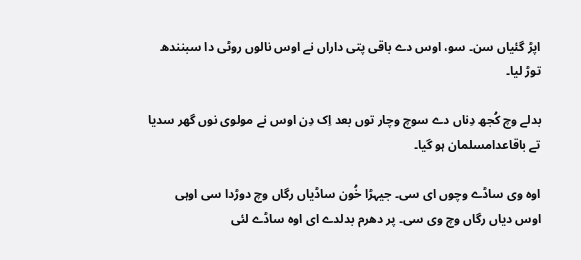اپڑ گئیاں سن۔ سو، اوس دے باقی پتی داراں نے اوس نالوں روٹی دا سبنندھ توڑ لیا۔

بدلے وچ کُجھ دِناں دے سوچ وچار توں بعد اِک دِن اوس نے مولوی نوں گھر سدیا تے باقاعدامسلمان ہو گیا۔

اوہ وی ساڈے وچوں ای سی۔ جیہڑا خُون ساڈیاں رگاں وچ دوڑدا سی اوہی اوس دیاں رگاں وچ وی سی۔ پر دھرم بدلدے ای اوہ ساڈے لئی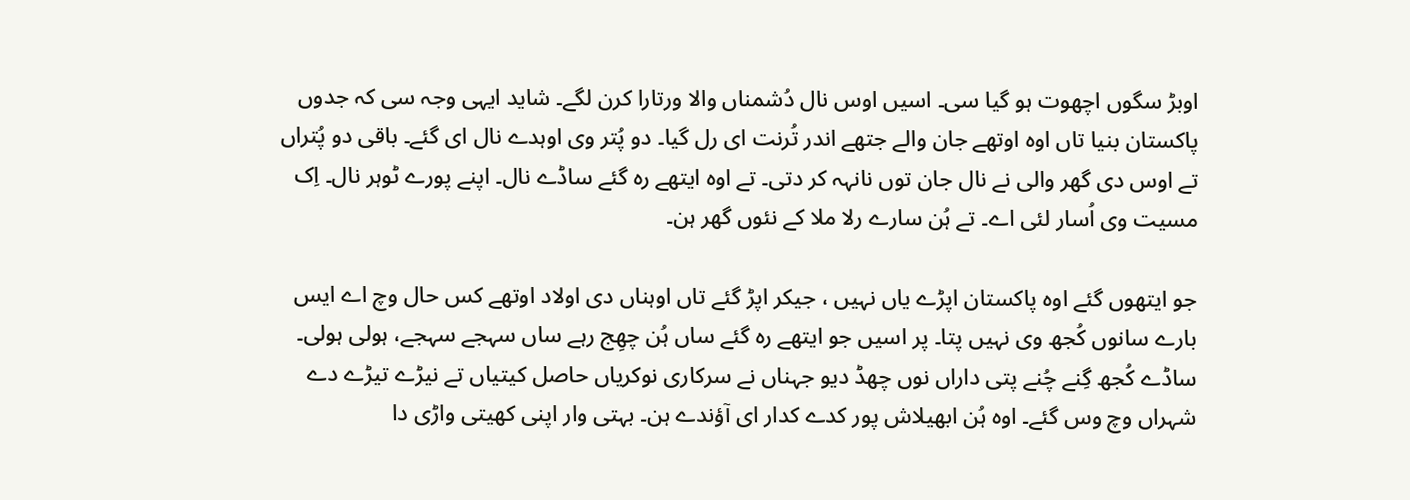اوبڑ سگوں اچھوت ہو گیا سی۔ اسیں اوس نال دُشمناں والا ورتارا کرن لگے۔ شاید ایہی وجہ سی کہ جدوں پاکستان بنیا تاں اوہ اوتھے جان والے جتھے اندر تُرنت ای رل گیا۔ دو پُتر وی اوہدے نال ای گئے۔ باقی دو پُتراں تے اوس دی گھر والی نے نال جان توں نانہہ کر دتی۔ تے اوہ ایتھے رہ گئے ساڈے نال۔ اپنے پورے ٹوہر نال۔ اِک مسیت وی اُسار لئی اے۔ تے ہُن سارے رلا ملا کے نئوں گھر ہن۔

جو ایتھوں گئے اوہ پاکستان اپڑے یاں نہیں ، جیکر اپڑ گئے تاں اوہناں دی اولاد اوتھے کس حال وچ اے ایس بارے سانوں کُجھ وی نہیں پتا۔ پر اسیں جو ایتھے رہ گئے ساں ہُن چھِج رہے ساں سہجے سہجے، ہولی ہولی۔ ساڈے کُجھ گِنے چُنے پتی داراں نوں چھڈ دیو جہناں نے سرکاری نوکریاں حاصل کیتیاں تے نیڑے تیڑے دے شہراں وچ وس گئے۔ اوہ ہُن ابھیلاش پور کدے کدار ای آؤندے ہن۔ بہتی وار اپنی کھیتی واڑی دا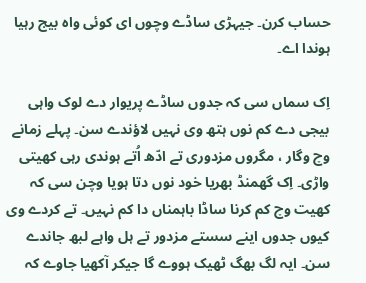حساب کرن۔ جیہڑی ساڈے وچوں ای کوئی واہ بیج رہیا ہوندا اے۔

اِک سماں سی کہ جدوں ساڈے پریوار دے لوک واہی بیجی دے کم نوں ہتھ وی نہیں لاؤندے سن۔ پہلے زمانے وچ وگار ، مگروں مزدوری تے ادّھ اُتے ہوندی رہی کھیتی واڑی۔ اِک گھمنڈ بھریا خود نوں دتا ہویا وچن سی کہ کھیت وچ کم کرنا ساڈا باہمناں دا کم نہیں۔ تے کردے وی کیوں جدوں اینے سستے مزدور تے ہل واہے لبھ جاندے سن۔ ایہ لگ بھگ ٹھیک ہووے گا جیکر آکھیا جاوے کہ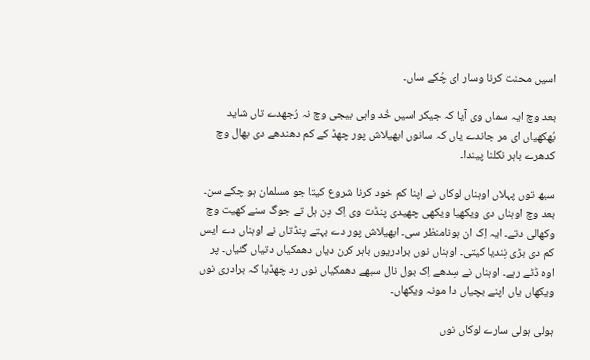اسیں محنت کرنا وسار ای چُکے ساں۔

بعد وچ ایہ سماں وی آیا کہ جیکر اسیں خُد واہی بیجی وچ نہ رُجھدے تاں شاید بُھکھیاں ای مر جاندے یاں کہ سانوں ابھیلاش پور چھڈ کے کم دھندھے دی بھال وچ کدھرے باہر نکلنا پیندا۔

سبھ توں پہلاں اوہناں لوکاں نے اپنا کم خود کرنا شروع کیتا جو مسلمان ہو چکے سن۔ بعد وچ اوہناں دی ویکھیا ویکھی چھیدی پنڈت وی اِک دِن ہل تے جوگ سنے کھیت وچ وکھالی دتے۔ ایہ اِک ان ہونامنظر سی۔ ابھیلاش پور دے بہتے پنڈتاں نے اوہناں دے ایس کم دی بڑی نِندیا کیتی۔ اوہناں نوں برادریوں باہر کرن دیاں دھمکیاں دتیاں گئیاں۔ پر اوہ ڈٹے رہے۔ اوہناں نے سِدھے اِک بول نال سبھے دھمکیاں نوں رد چھڈیا کہ برادری نوں ویکھاں یاں اپنے بچیاں دا مونہ ویکھاں۔

ہولی ہولی سارے لوکاں نوں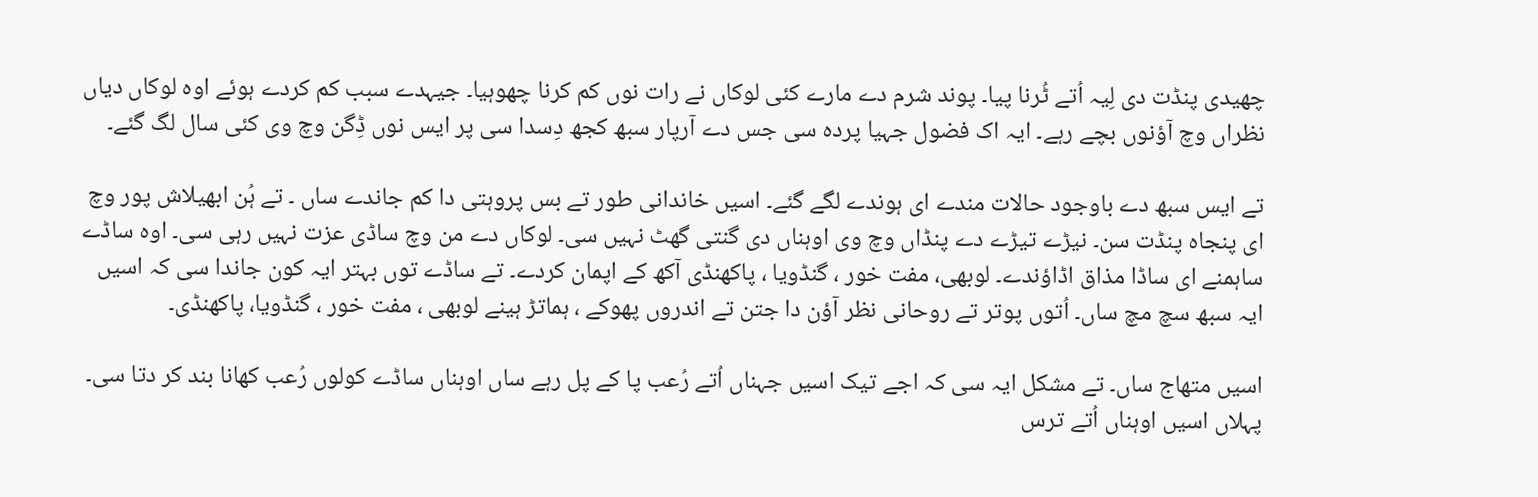چھیدی پنڈت دی لِیہ اُتے ٹُرنا پیا۔ پوند شرم دے مارے کئی لوکاں نے رات نوں کم کرنا چھوہیا۔ جیہدے سبب کم کردے ہوئے اوہ لوکاں دیاں نظراں وچ آؤنوں بچے رہے۔ ایہ اک فضول جہیا پردہ سی جس دے آرپار سبھ کجھ دِسدا سی پر ایس نوں ڈِگن وچ وی کئی سال لگ گئے۔

تے ایس سبھ دے باوجود حالات مندے ای ہوندے لگے گئے۔ اسیں خاندانی طور تے بس پروہتی دا کم جاندے ساں ۔ تے ہُن ابھیلاش پور وچ ای پنجاہ پنڈت سن۔ نیڑے تیڑے دے پنڈاں وچ وی اوہناں دی گنتی گھٹ نہیں سی۔ لوکاں دے من وچ ساڈی عزت نہیں رہی سی۔ اوہ ساڈے ساہمنے ای ساڈا مذاق اڈاؤندے۔ لوبھی، مفت خور ، گنڈویا ، پاکھنڈی آکھ کے اپمان کردے۔ تے ساڈے توں بہتر ایہ کون جاندا سی کہ اسیں ایہ سبھ سچ مچ ساں۔ اُتوں پوتر تے روحانی نظر آؤن دا جتن تے اندروں پھوکے ، ہماتڑ ہینے لوبھی ، مفت خور ، گنڈویا، پاکھنڈی۔

اسیں متھاج ساں۔ تے مشکل ایہ سی کہ اجے تیک اسیں جہناں اُتے رُعب پا کے پل رہے ساں اوہناں ساڈے کولوں رُعب کھانا بند کر دتا سی۔ پہلاں اسیں اوہناں اُتے ترس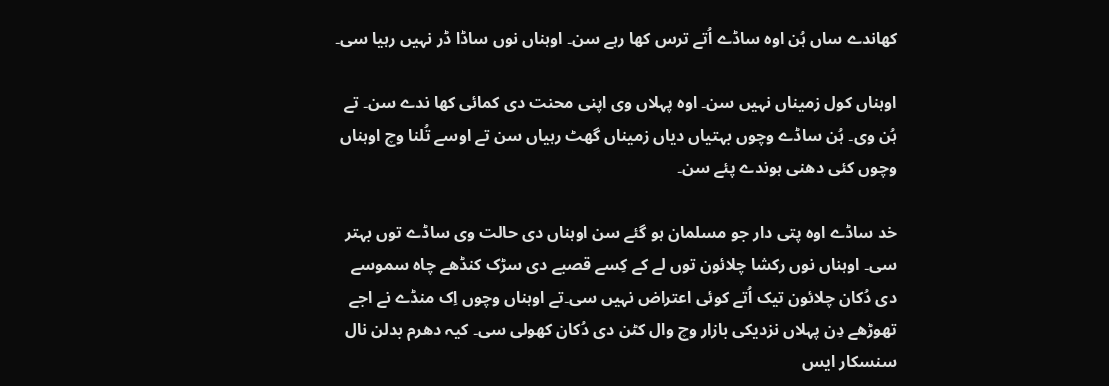کھاندے ساں ہُن اوہ ساڈے اُتے ترس کھا رہے سن۔ اوہناں نوں ساڈا ڈر نہیں رہیا سی۔

اوہناں کول زمیناں نہیں سن۔ اوہ پہلاں وی اپنی محنت دی کمائی کھا ندے سن۔ تے ہُن وی۔ ہُن ساڈے وچوں بہتیاں دیاں زمیناں گھٹ رہیاں سن تے اوسے تُلنا وچ اوہناں وچوں کئی دھنی ہوندے پئے سن۔

خد ساڈے اوہ پتی دار جو مسلمان ہو گئے سن اوہناں دی حالت وی ساڈے توں بہتر سی۔ اوہناں نوں رکشا چلائون توں لے کے کِسے قصبے دی سڑک کنڈھے چاہ سموسے دی دُکان چلائون تیک اُتے کوئی اعتراض نہیں سی۔تے اوہناں وچوں اِک منڈے نے اجے تھوڑھے دِن پہلاں نزدیکی بازار وچ وال کٹن دی دُکان کھولی سی۔ کیہ دھرم بدلن نال سنسکار ایس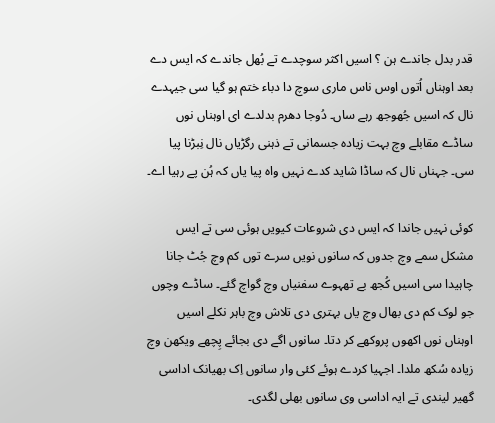قدر بدل جاندے ہن ؟ اسیں اکثر سوچدے تے بُھل جاندے کہ ایس دے بعد اوہناں اُتوں اوس ناس ماری سوچ دا دباء ختم ہو گیا سی جیہدے نال کہ اسیں جُھوجھ رہے ساں۔ دُوجا دھرم بدلدے ای اوہناں نوں ساڈے مقابلے وچ بہت زیادہ جسمانی تے ذہنی رگڑیاں نال نِبڑنا پیا سی۔ جہناں نال کہ ساڈا شاید کدے نہیں واہ پیا یاں کہ ہُن پے رہیا اے۔

کوئی نہیں جاندا کہ ایس دی شروعات کیویں ہوئی سی تے ایس مشکل سمے وچ جدوں کہ سانوں نویں سرے توں کم وچ جُٹ جانا چاہیدا سی اسیں کُجھ بے تھہوے سفنیاں وچ گواچ گئے۔ ساڈے وچوں جو لوک کم دی بھال وچ یاں بہتری دی تلاش وچ باہر نکلے اسیں اوہناں نوں اکھوں پروکھے کر دتا۔ سانوں اگے دی بجائے پِچھے ویکھن وچ زیادہ سُکھ ملدا۔ اجہیا کردے ہوئے کئی وار سانوں اِک بھیانک اداسی گھیر لیندی تے ایہ اداسی وی سانوں بھلی لگدی۔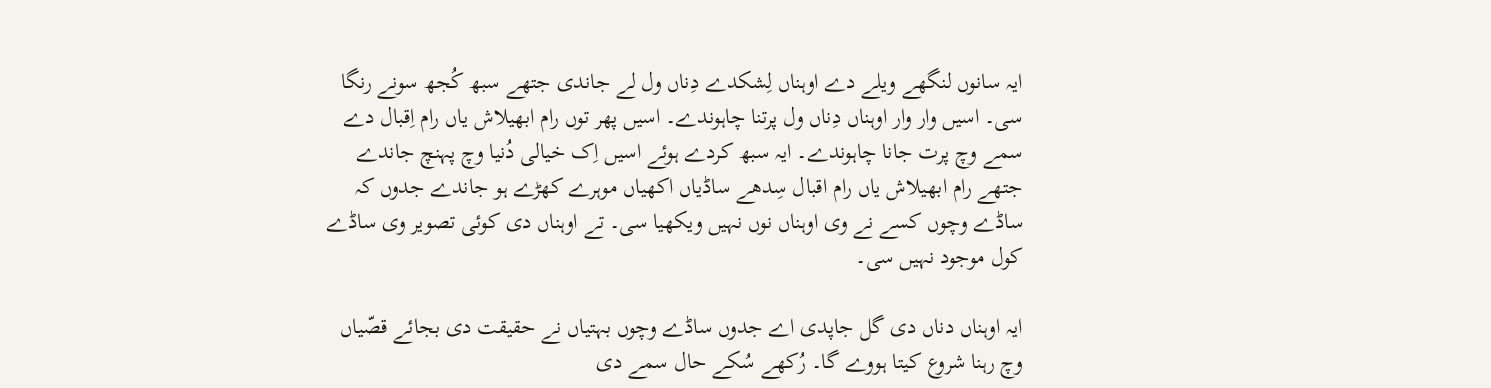ایہ سانوں لنگھے ویلے دے اوہناں لِشکدے دِناں ول لے جاندی جتھے سبھ کُجھ سونے رنگا سی۔ اسیں وار وار اوہناں دِناں ول پرتنا چاہوندے۔ اسیں پھر توں رام ابھیلاش یاں رام اِقبال دے سمے وچ پرت جانا چاہوندے۔ ایہ سبھ کردے ہوئے اسیں اِک خیالی دُنیا وچ پہنچ جاندے جتھے رام ابھیلاش یاں رام اقبال سِدھے ساڈیاں اکھیاں موہرے کھڑے ہو جاندے جدوں کہ ساڈے وچوں کسے نے وی اوہناں نوں نہیں ویکھیا سی۔ تے اوہناں دی کوئی تصویر وی ساڈے کول موجود نہیں سی۔

ایہ اوہناں دناں دی گل جاپدی اے جدوں ساڈے وچوں بہتیاں نے حقیقت دی بجائے قصّیاں وچ رہنا شروع کیتا ہووے گا۔ رُکھے سُکے حال سمے دی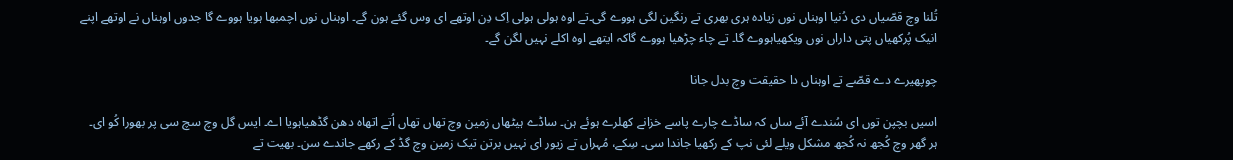تُلنا وچ قصّیاں دی دُنیا اوہناں نوں زیادہ ہری بھری تے رنگین لگی ہووے گی۔تے اوہ ہولی ہولی اِک دِن اوتھے ای وس گئے ہون گے۔ اوہناں نوں اچمبھا ہویا ہووے گا جدوں اوہناں نے اوتھے اپنے انیک پُرکھیاں پتی داراں نوں ویکھیاہووے گا۔ تے چاء چڑھیا ہووے گاکہ ایتھے اوہ اکلے نہیں لگن گے۔

چوپھیرے دے قصّے تے اوہناں دا حقیقت وچ بدل جانا

اسیں بچپن توں ای سُندے آئے ساں کہ ساڈے چارے پاسے خزانے کھلرے ہوئے ہن۔ ساڈے ہیٹھاں زمین وچ تھاں تھاں اُتے اتھاہ دھن گڈھیاہویا اے۔ ایس گل وچ سچ سی پر بھورا کُو ای۔ ہر گھر وچ کُجھ نہ کُجھ مشکل ویلے لئی نپ کے رکھیا جاندا سی۔ سِکے، مُہراں تے زیور ای نہیں برتن تیک زمین وچ گڈ کے رکھے جاندے سن۔ بھیت تے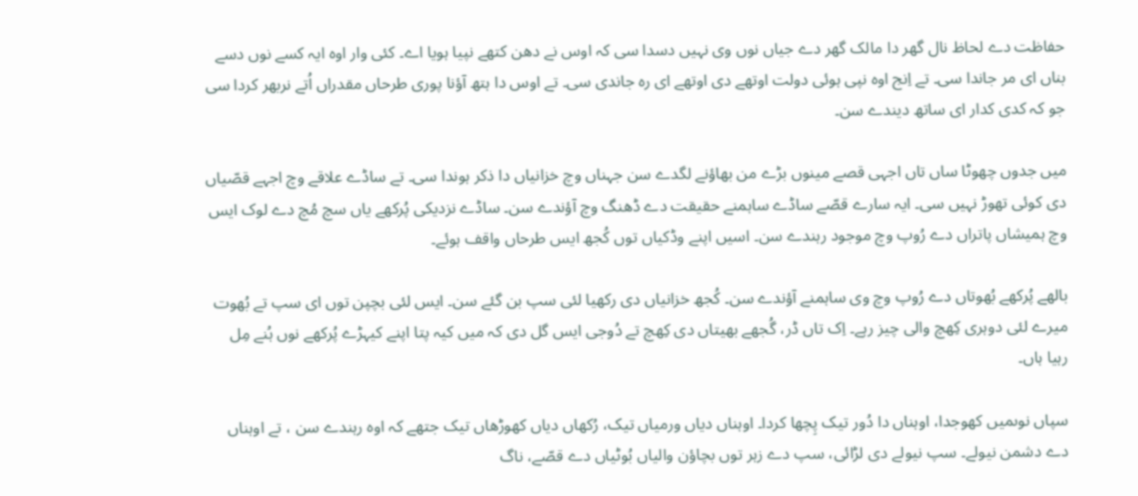حفاظت دے لحاظ نال گھر دا مالک گھر دے جیاں نوں وی نہیں دسدا سی کہ اوس نے دھن کتھے نپیا ہویا اے۔ کئی وار اوہ ایہ کسے نوں دسے بناں ای مر جاندا سی۔ تے اِنج اوہ نپی ہوئی دولت اوتھے دی اوتھے ای رہ جاندی سی۔ تے اوس دا ہتھ آؤنا پوری طرحاں مقدراں اُتے نربھر کردا سی جو کہ کدی کدار ای ساتھ دیندے سن۔

میں جدوں چھوٹا ساں تاں اجہی قصے مینوں بڑے من بھاؤنے لگدے سن جہناں وچ خزانیاں دا ذکر ہوندا سی۔ تے ساڈے علاقے وچ اجہے قصّیاں دی کوئی تھوڑ نہیں سی۔ ایہ سارے قصّے ساڈے ساہمنے حقیقت دے ڈھنگ وچ آؤندے سن۔ ساڈے نزدیکی پُرکھے یاں سچ مُچ دے لوک ایس وچ ہمیشاں پاتراں دے رُوپ وچ موجود رہندے سن۔ اسیں اپنے وڈکیاں توں کُجھ ایس طرحاں واقف ہوئے۔

بالھے پُرکھے بُھوتاں دے رُوپ وچ وی ساہمنے آؤندے سن۔ کُجھ خزانیاں دی رکھیا لئی سپ بن گئے سن۔ ایس لئی بچپن توں ای سپ تے بُھوت میرے لئی دوہری کِھچ والی چیز رہے۔ اِک تاں ڈر، گُجھے بھیتاں دی کِھچ تے دُوجی ایس گل دی کہ میں کیہ پتا اپنے کیہڑے پُرکھے نوں ہُنے مِل رہیا ہاں۔

سپاں نوںمیں کھوجدا، اوہناں دا دُور تیک پِچھا کردا۔ اوہناں دیاں ورمیاں تیک، رُکھاں دیاں کھوڑھاں تیک جتھے کہ اوہ رہندے سن ، تے اوہناں دے دشمن نیولے۔ سپ نیولے دی لڑائی، سپ دے زہر توں بچاؤن والیاں بُوٹیاں دے قصّے، ناگ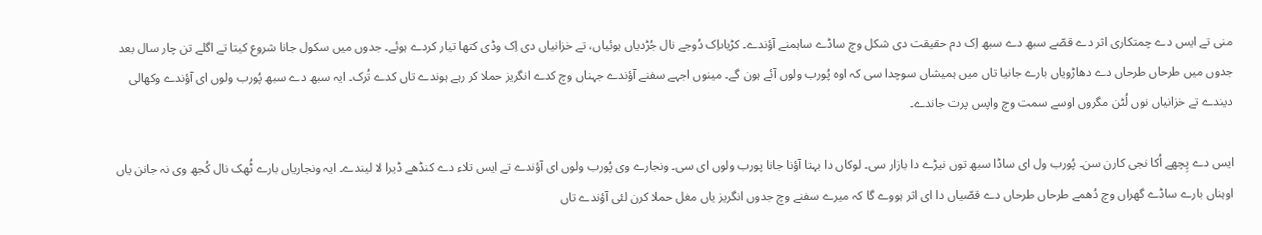منی تے ایس دے چمتکاری اثر دے قصّے سبھ دے سبھ اِک دم حقیقت دی شکل وچ ساڈے ساہمنے آؤندے۔ کڑیاںاِک دُوجے نال جُڑدیاں ہوئیاں، تے خزانیاں دی اِک وڈی کتھا تیار کردے ہوئے۔ جدوں میں سکول جانا شروع کیتا تے اگلے تن چار سال بعد جدوں میں طرحاں طرحاں دے دھاڑویاں بارے جانیا تاں میں ہمیشاں سوچدا سی کہ اوہ پُورب ولوں آئے ہون گے۔ مینوں اجہے سفنے آؤندے جہناں وچ کدے انگریز حملا کر رہے ہوندے تاں کدے تُرک۔ ایہ سبھ دے سبھ پُورب ولوں ای آؤندے وکھالی دیندے تے خزانیاں نوں لُٹن مگروں اوسے سمت وچ واپس پرت جاندے۔

ایس دے پِچھے اُکا نجی کارن سن۔ پُورب ول ای ساڈا سبھ توں نیڑے دا بازار سی۔ لوکاں دا بہتا آؤنا جانا پورب ولوں ای سی۔ ونجارے وی پُورب ولوں ای آؤندے تے ایس تلاء دے کنڈھے ڈیرا لا لیندے۔ ایہ ونجاریاں بارے ٹُھک نال کُجھ وی نہ جانن یاں اوہناں بارے ساڈے گھراں وچ دُھمے طرحاں طرحاں دے قصّیاں دا ای اثر ہووے گا کہ میرے سفنے وچ جدوں انگریز یاں مغل حملا کرن لئی آؤندے تاں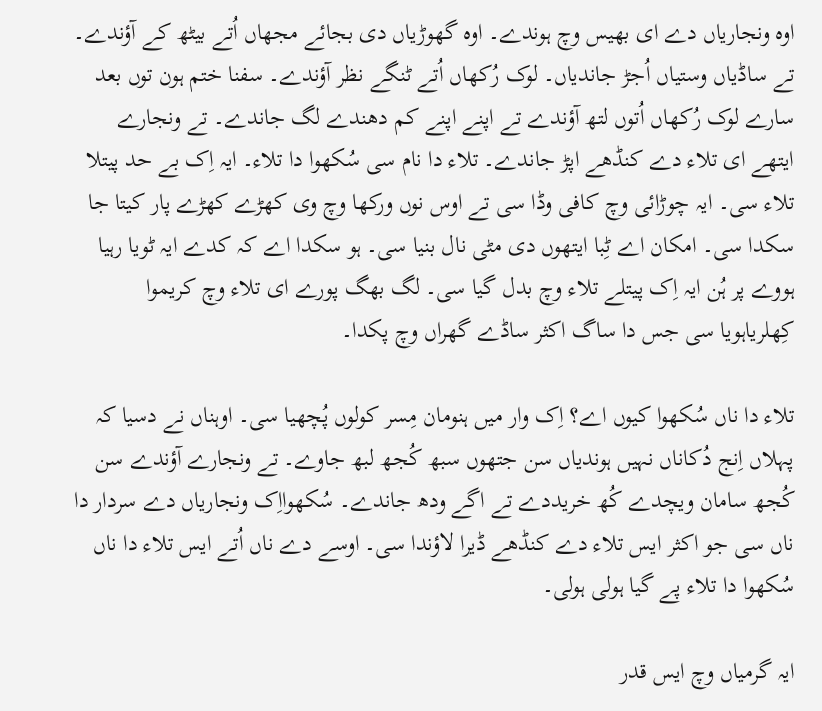اوہ ونجاریاں دے ای بھیس وچ ہوندے۔ اوہ گھوڑیاں دی بجائے مجھاں اُتے بیٹھ کے آؤندے۔ تے ساڈیاں وستیاں اُجڑ جاندیاں۔ لوک رُکھاں اُتے ٹنگے نظر آؤندے۔ سفنا ختم ہون توں بعد سارے لوک رُکھاں اُتوں لتھ آؤندے تے اپنے اپنے کم دھندے لگ جاندے۔ تے ونجارے ایتھے ای تلاء دے کنڈھے اپڑ جاندے۔ تلاء دا نام سی سُکھوا دا تلاء۔ ایہ اِک بے حد پیتلا تلاء سی۔ ایہ چوڑائی وچ کافی وڈا سی تے اوس نوں ورکھا وچ وی کھڑے کھڑے پار کیتا جا سکدا سی۔ امکان اے ٹِبا ایتھوں دی مٹی نال بنیا سی۔ ہو سکدا اے کہ کدے ایہ ٹویا رہیا ہووے پر ہُن ایہ اِک پیتلے تلاء وچ بدل گیا سی۔ لگ بھگ پورے ای تلاء وچ کریموا کِھلریاہویا سی جس دا ساگ اکثر ساڈے گھراں وچ پکدا۔

تلاء دا ناں سُکھوا کیوں اے؟ اِک وار میں ہنومان مِسر کولوں پُچھیا سی۔ اوہناں نے دسیا کہ پہلاں اِنج دُکاناں نہیں ہوندیاں سن جتھوں سبھ کُجھ لبھ جاوے۔ تے ونجارے آؤندے سن کُجھ سامان ویچدے کُھ خریددے تے اگے ودھ جاندے۔ سُکھوااِک ونجاریاں دے سردار دا ناں سی جو اکثر ایس تلاء دے کنڈھے ڈیرا لاؤندا سی۔ اوسے دے ناں اُتے ایس تلاء دا ناں سُکھوا دا تلاء پے گیا ہولی ہولی۔

ایہ گرمیاں وچ ایس قدر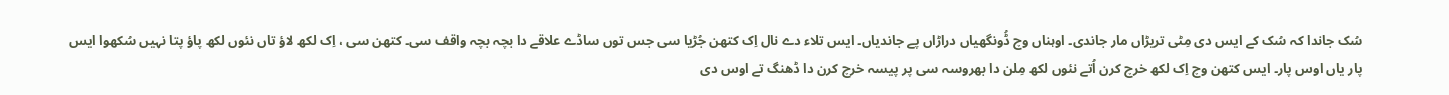سُک جاندا کہ سُک کے ایس دی مِٹی تریڑاں مار جاندی۔ اوہناں وچ ڈُونگھیاں دراڑاں پے جاندیاں۔ ایس تلاء دے نال اِک کتھن جُڑیا سی جس توں ساڈے علاقے دا بچہ بچہ واقف سی۔ کتھن سی ، اِک لکھ لاؤ تاں نئوں لکھ پاؤ پتا نہیں سُکھوا ایس پار یاں اوس پار۔ ایس کتھن وچ اِک لکھ خرچ کرن اُتے نئوں لکھ مِلن دا بھروسہ سی پر پیسہ خرچ کرن دا ڈھنگ تے اوس دی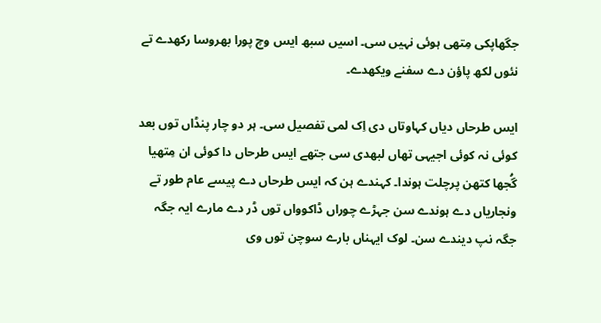جگھاپکی مِتھی ہوئی نہیں سی۔ اسیں سبھ ایس وچ پورا بھروسا رکھدے تے نئوں لکھ پاؤن دے سفنے ویکھدے۔

ایس طرحاں دیاں کہاوتاں دی اِک لمی تفصیل سی۔ ہر دو چار پنڈاں توں بعد کوئی نہ کوئی اجیہی تھاں لبھدی سی جتھے ایس طرحاں دا کوئی ان مِتھیا گُجھا کتھن پرچلت ہوندا۔ کہندے ہن کہ ایس طرحاں دے پیسے عام طور تے ونجاریاں دے ہوندے سن جہڑے چوراں ڈاکوواں توں ڈر دے مارے ایہ جگہ جگہ نپ دیندے سن۔ لوک ایہناں بارے سوچن توں وی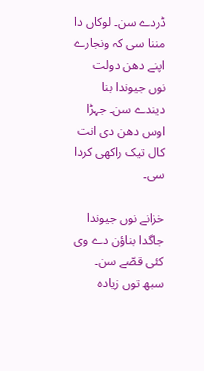ڈردے سن۔ لوکاں دا مننا سی کہ ونجارے اپنے دھن دولت نوں جیوندا بنا دیندے سن۔ جہڑا اوس دھن دی انت کال تیک راکھی کردا سی۔

خزانے نوں جیوندا جاگدا بناؤن دے وی کئی قصّے سن۔ سبھ توں زیادہ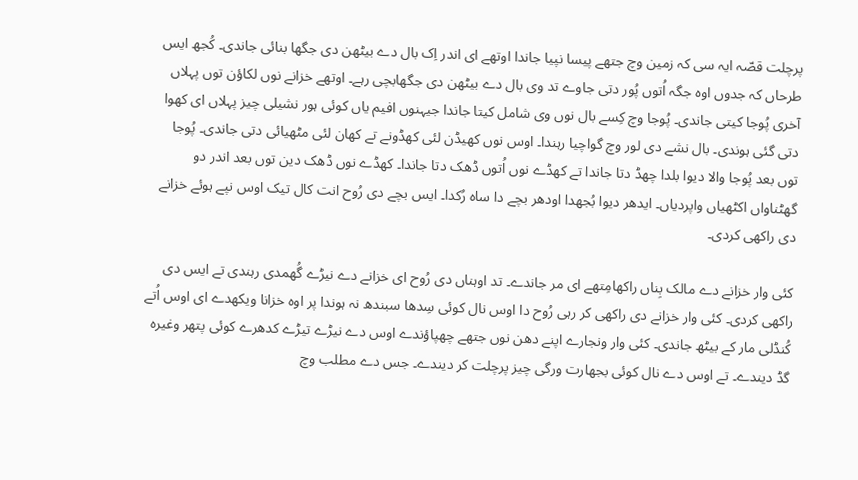پرچلت قصّہ ایہ سی کہ زمین وچ جتھے پیسا نپیا جاندا اوتھے ای اندر اِک بال دے بیٹھن دی جگھا بنائی جاندی۔ کُجھ ایس طرحاں کہ جدوں اوہ جگہ اُتوں پُور دتی جاوے تد وی بال دے بیٹھن دی جگھابچی رہے۔ اوتھے خزانے نوں لکاؤن توں پہلاں آخری پُوجا کیتی جاندی۔ پُوجا وچ کِسے بال نوں وی شامل کیتا جاندا جیہنوں افیم یاں کوئی ہور نشیلی چیز پہلاں ای کھوا دتی گئی ہوندی۔ بال نشے دی لور وچ گواچیا رہندا۔ اوس نوں کھیڈن لئی کھڈونے تے کھان لئی مٹھیائی دتی جاندی۔ پُوجا توں بعد پُوجا والا دیوا بلدا چھڈ دتا جاندا تے کھڈے نوں اُتوں ڈھک دتا جاندا۔ کھڈے نوں ڈھک دین توں بعد اندر دو گھٹناواں اکٹھیاں واپردیاں۔ ایدھر دیوا بُجھدا اودھر بچے دا ساہ رُکدا۔ ایس بچے دی رُوح انت کال تیک اوس نپے ہوئے خزانے دی راکھی کردی۔

کئی وار خزانے دے مالک بِناں راکھامِتھے ای مر جاندے۔ تد اوہناں دی رُوح ای خزانے دے نیڑے گُھمدی رہندی تے ایس دی راکھی کردی۔ کئی وار خزانے دی راکھی کر رہی رُوح دا اوس نال کوئی سِدھا سبندھ نہ ہوندا پر اوہ خزانا ویکھدے ای اوس اُتے کُنڈلی مار کے بیٹھ جاندی۔ کئی وار ونجارے اپنے دھن نوں جتھے چھپاؤندے اوس دے نیڑے تیڑے کدھرے کوئی پتھر وغیرہ گڈ دیندے۔ تے اوس دے نال کوئی بجھارت ورگی چیز پرچلت کر دیندے۔ جس دے مطلب وچ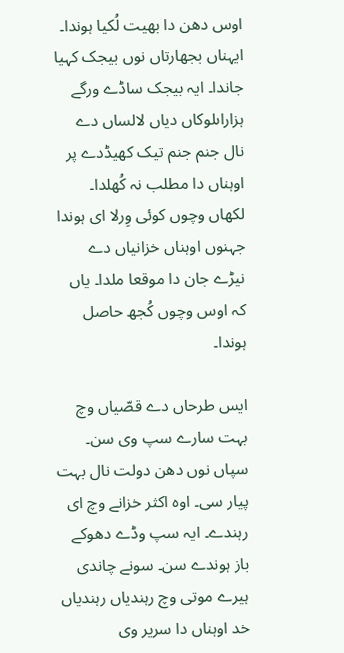اوس دھن دا بھیت لُکیا ہوندا۔ ایہناں بجھارتاں نوں بیجک کہیا جاندا۔ ایہ بیجک ساڈے ورگے ہزاراںلوکاں دیاں لالساں دے نال جنم جنم تیک کھیڈدے پر اوہناں دا مطلب نہ کُھلدا۔ لکھاں وچوں کوئی وِرلا ای ہوندا جہنوں اوہناں خزانیاں دے نیڑے جان دا موقعا ملدا۔ یاں کہ اوس وچوں کُجھ حاصل ہوندا۔

ایس طرحاں دے قصّیاں وچ بہت سارے سپ وی سن۔ سپاں نوں دھن دولت نال بہت پیار سی۔ اوہ اکثر خزانے وچ ای رہندے۔ ایہ سپ وڈے دھوکے باز ہوندے سن۔ سونے چاندی ہیرے موتی وچ رہندیاں رہندیاں خد اوہناں دا سریر وی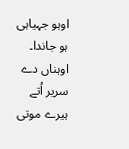اوہو جہیاہی ہو جاندا۔ اوہناں دے سریر اُتے ہیرے موتی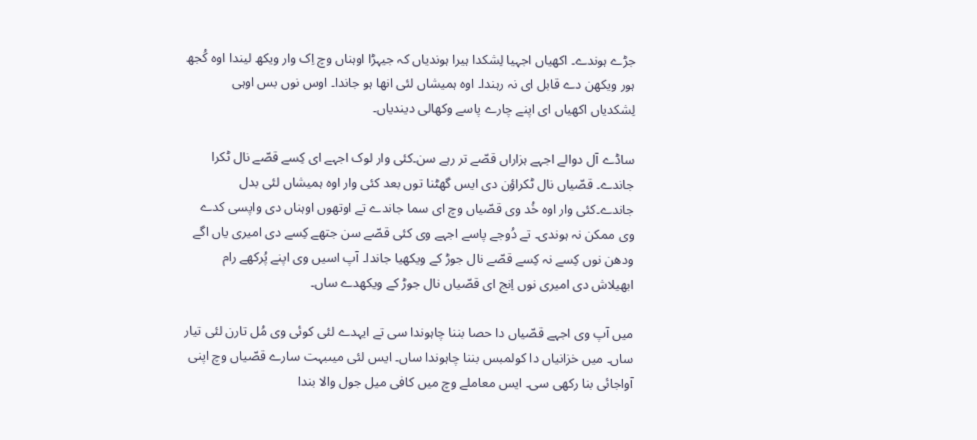جڑے ہوندے۔ اکھیاں اجہیا لِشکدا ہیرا ہوندیاں کہ جیہڑا اوہناں وچ اِک وار ویکھ لیندا اوہ کُجھ ہور ویکھن دے قابل ای نہ رہندا۔ اوہ ہمیشاں لئی انھا ہو جاندا۔ اوس نوں بس اوہی لِشکدیاں اکھیاں ای اپنے چارے پاسے وکھالی دیندیاں۔

ساڈے آل دوالے اجہے ہزاراں قصّے تر رہے سن۔کئی وار لوک اجہے ای کِسے قصّے نال ٹکرا جاندے۔ قصّیاں نال ٹکراؤن دی ایس گھٹنا توں بعد کئی وار اوہ ہمیشاں لئی بدل جاندے۔کئی وار اوہ خُد وی قصّیاں وچ ای سما جاندے تے اوتھوں اوہناں دی واپسی کدے وی ممکن نہ ہوندی۔ تے دُوجے پاسے اجہے وی کئی قصّے سن جتھے کِسے دی امیری یاں اگے ودھن نوں کِسے نہ کِسے قصّے نال جوڑ کے ویکھیا جاندا۔ آپ اسیں وی اپنے پُرکھے رام ابھیلاش دی امیری نوں اِنج ای قصّیاں نال جوڑ کے ویکھدے ساں۔

میں آپ وی اجہے قصّیاں دا حصا بننا چاہوندا سی تے ایہدے لئی کوئی وی مُل تارن لئی تیار ساں۔ میں خزانیاں دا کولمبس بننا چاہوندا ساں۔ ایس لئی میںبہت سارے قصّیاں وچ اپنی آواجائی بنا رکھی سی۔ ایس معاملے وچ میں کافی میل جول والا بندا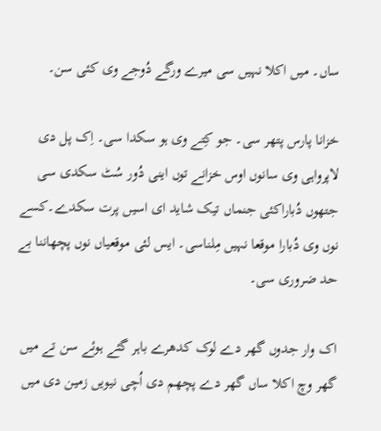ساں۔ میں اکلا نہیں سی میرے ورگے دُوجے وی کئی سن۔

خزانا پارس پتھر سی۔ جو کِتے وی ہو سکدا سی۔ اِک پل دی لاپرواہی وی سانوں اوس خزانے توں اینی دُور سُٹ سکدی سی جتھوں دُباراکئی جنماں تیک شاید ای اسیں پرت سکدے۔کسے نوں وی دُبارا موقعا نہیں مِلناسی۔ ایس لئی موقعیاں نوں پچھاننا بے حد ضروری سی۔

اک وار جدوں گھر دے لوک کدھرے باہر گئے ہوئے سن تے میں گھر وچ اکلا ساں گھر دے پچھم دی اُچی نیویں زمین دی میں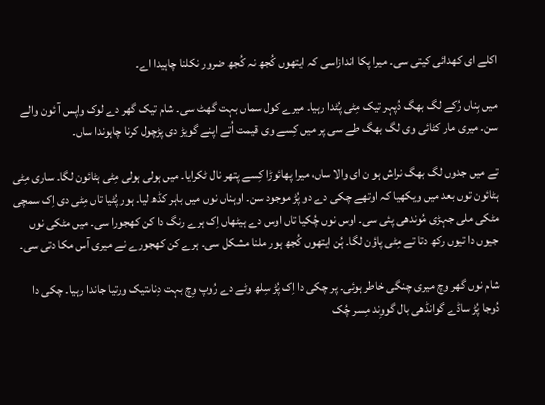اکلے ای کھدائی کیتی سی۔ میرا پکا اندازاسی کہ ایتھوں کُجھ نہ کُجھ ضرور نکلنا چاہیدا اے۔

میں بِناں رُکے لگ بھگ دُپہر تیک مِٹی پُٹدا رہیا۔ میرے کول سماں بہت گھٹ سی۔ شام تیک گھر دے لوک واپس آ ئون والے سن۔ میری مار کٹائی وی لگ بھگ طے سی پر میں کِسے وی قیمت اُتے اپنے گویڑ دی پڑچول کرنا چاہوندا ساں۔

تے میں جدوں لگ بھگ نراش ہو ن ای والا ساں، میرا پھائوڑا کِسے پتھر نال ٹکرایا۔ میں ہولی ہولی مِٹی ہٹائون لگا۔ ساری مِٹی ہٹائون توں بعد میں ویکھیا کہ اوتھے چکی دے دو پُڑ موجود سن۔ اوہناں نوں میں باہر کڈھ لیا۔ ہور پُٹیا تاں مِٹی دی اِک سمچی مٹکی ملی جہڑی مُوندھی پئی سی۔ اوس نوں چُکیا تاں اوس دے ہیٹھاں اِک ہرے رنگ دا کن کھجورا سی۔ میں مٹکی نوں جیوں دا تیوں رکھ دتا تے مِٹی پاؤن لگا۔ ہُن ایتھوں کُجھ ہور ملنا مشکل سی۔ ہرے کن کھجورے نے میری آس مکا دتی سی۔

شام نوں گھر وچ میری چنگی خاطر ہوئی۔ پر چکی دا اِک پُڑ سِلھ وٹے دے رُوپ وِچ بہت دِناںتیک ورتیا جاندا رہیا۔ چکی دا دُوجا پُڑ ساڈے گوانڈھی بال گووِند مِسر چُک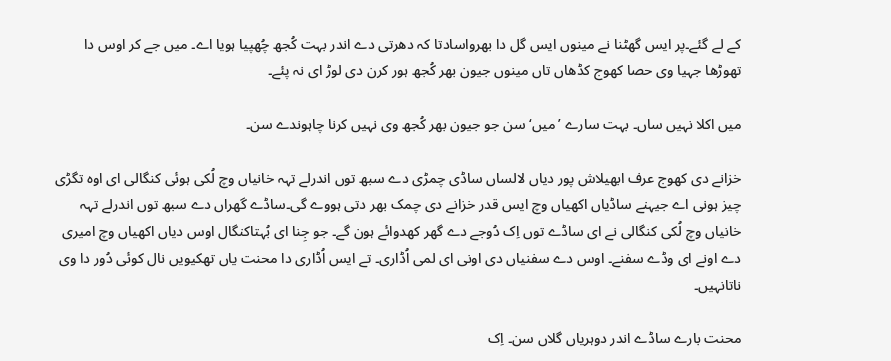کے لے گئے۔پر ایس گھٹنا نے مینوں ایس گل دا بھرواسادتا کہ دھرتی دے اندر بہت کُجھ چُھپیا ہویا اے۔ میں جے کر اوس دا تھوڑھا جہیا وی حصا کھوج کڈھاں تاں مینوں جیون بھر کُجھ ہور کرن دی لوڑ ای نہ پئے۔

میں اکلا نہیں ساں۔ بہت سارے ’میں‘ سن جو جیون بھر کُجھ وی نہیں کرنا چاہوندے سن۔

خزانے دی کھوج عرف ابھیلاش پور دیاں لالساں ساڈی چمڑی دے سبھ توں اندرلے تہہ خانیاں وچ لُکی ہوئی کنگالی ای اوہ تگڑی چیز ہونی اے جیہنے ساڈیاں اکھیاں وچ ایس قدر خزانے دی چمک بھر دتی ہووے گی۔ساڈے گھراں دے سبھ توں اندرلے تہہ خانیاں وچ لُکی کنگالی نے ای ساڈے توں اِک دُوجے دے گھر کھدوائے ہون گے۔ جو جِنا ای بُہتاکنگال اوس دیاں اکھیاں وچ امیری دے اونے ای وڈے سفنے۔ اوس دے سفنیاں دی اونی ای لمی اُڈاری۔ تے ایس اُڈاری دا محنت یاں تھکیویں نال کوئی دُور دا وی ناتانہیں۔

محنت بارے ساڈے اندر دوہریاں گلاں سن۔ اِک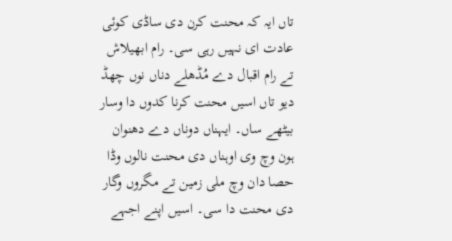تاں ایہ کہ محنت کرن دی ساڈی کوئی عادت ای نہیں رہی سی۔ رام ابھیلاش تے رام اقبال دے مُڈھلے دناں نوں چھڈ دیو تاں اسیں محنت کرنا کدوں دا وسار بیٹھے ساں۔ ایہناں دوناں دے دھنوان ہون وچ وی اوہناں دی محنت نالوں وڈا حصا دان وچ ملی زمین تے مگروں وگار دی محنت دا سی۔ اسیں اپنے اجہے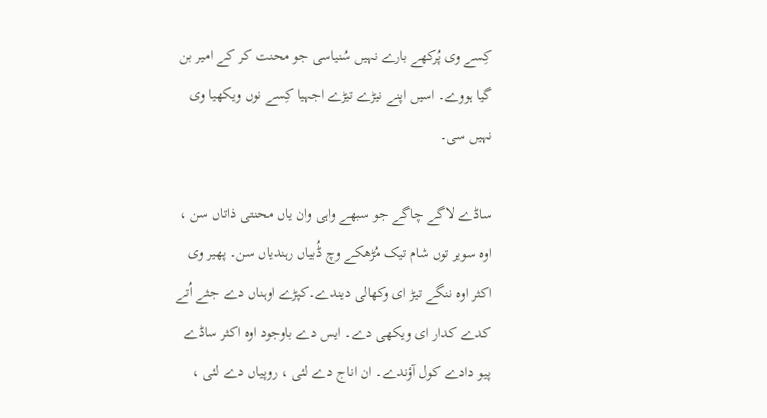کِسے وی پُرکھے بارے نہیں سُنیاسی جو محنت کر کے امیر بن گیا ہووے۔ اسیں اپنے نیڑے تیڑے اجہیا کِسے نوں ویکھیا وی نہیں سی۔

ساڈے لاگے چاگے جو سبھے واہی وان یاں محنتی ذاتاں سن ، اوہ سویر توں شام تیک مُڑھکے وچ ڈُبیاں رہندیاں سن۔ پھیر وی اکثر اوہ ننگے تیڑ ای وکھالی دیندے۔کپڑے اوہناں دے جثے اُتے کدے کدار ای ویکھی دے۔ ایس دے باوجود اوہ اکثر ساڈے پیو دادے کول آؤندے۔ ان اناج دے لئی ، روپیاں دے لئی ،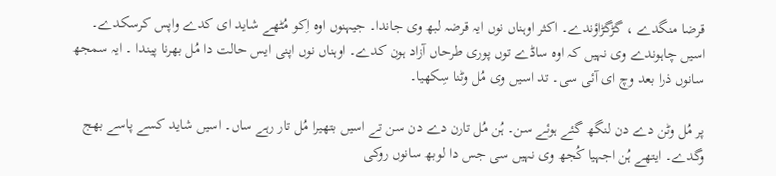قرضا منگدے ، گڑگڑاؤندے۔ اکثر اوہناں نوں ایہ قرضہ لبھ وی جاندا۔ جیہنوں اوہ اِکو مُٹھے شاید ای کدے واپس کرسکدے۔ اسیں چاہوندے وی نہیں کہ اوہ ساڈے توں پوری طرحاں آزاد ہون کدے۔ اوہناں نوں اپنی ایس حالت دا مُل بھرنا پیندا ۔ ایہ سمجھ سانوں ذرا بعد وچ ای آئی سی۔ تد اسیں وی مُل وٹنا سِکھیا۔

پر مُل وٹن دے دن لنگھ گئے ہوئے سن۔ ہُن مُل تارن دے دن سن تے اسیں بتھیرا مُل تار رہے ساں۔ اسیں شاید کسے پاسے بھج وگدے۔ ایتھے ہُن اجہیا کُجھ وی نہیں سی جس دا لوبھ سانوں روکی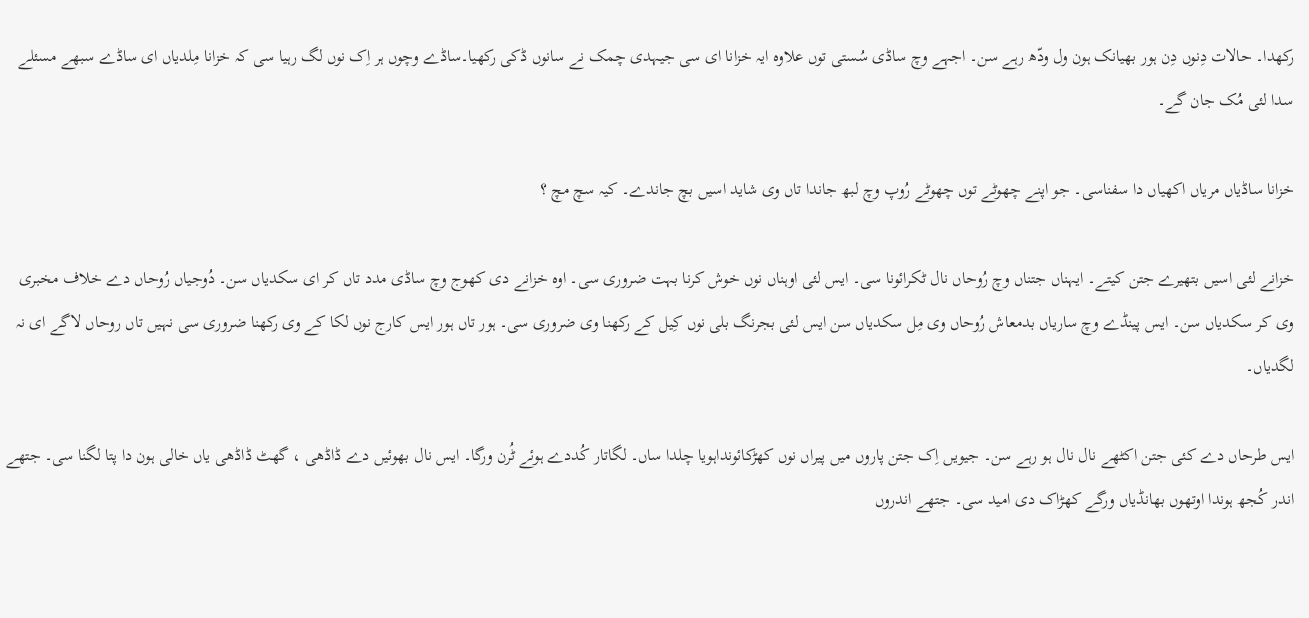رکھدا۔ حالات دِنوں دِن ہور بھیانک ہون ول ودّھ رہے سن۔ اجہے وچ ساڈی سُستی توں علاوہ ایہ خزانا ای سی جیہدی چمک نے سانوں ڈکی رکھیا۔ساڈے وچوں ہر اِک نوں لگ رہیا سی کہ خزانا مِلدیاں ای ساڈے سبھے مسئلے سدا لئی مُک جان گے۔

خزانا ساڈیاں مریاں اکھیاں دا سفناسی۔ جو اپنے چھوٹے توں چھوٹے رُوپ وچ لبھ جاندا تاں وی شاید اسیں بچ جاندے۔ کیہ سچ مچ ؟

خزانے لئی اسیں بتھیرے جتن کیتے۔ ایہناں جتناں وچ رُوحاں نال ٹکرائونا سی۔ ایس لئی اوہناں نوں خوش کرنا بہت ضروری سی۔ اوہ خزانے دی کھوج وچ ساڈی مدد تاں کر ای سکدیاں سن۔ دُوجیاں رُوحاں دے خلاف مخبری وی کر سکدیاں سن۔ ایس پینڈے وچ ساریاں بدمعاش رُوحاں وی مِل سکدیاں سن ایس لئی بجرنگ بلی نوں کِیل کے رکھنا وی ضروری سی۔ ہور تاں ہور ایس کارج نوں لکا کے وی رکھنا ضروری سی نہیں تاں روحاں لاگے ای نہ لگدیاں۔

ایس طرحاں دے کئی جتن اکٹھے نال نال ہو رہے سن۔ جیویں اِک جتن پاروں میں پیراں نوں کھڑکائونداہویا چلدا ساں۔ لگاتار کُددے ہوئے ٹُرن ورگا۔ ایس نال بھوئیں دے ڈاڈھی ، گھٹ ڈاڈھی یاں خالی ہون دا پتا لگنا سی۔ جتھے اندر کُجھ ہوندا اوتھوں بھانڈیاں ورگے کھڑاک دی امید سی۔ جتھے اندروں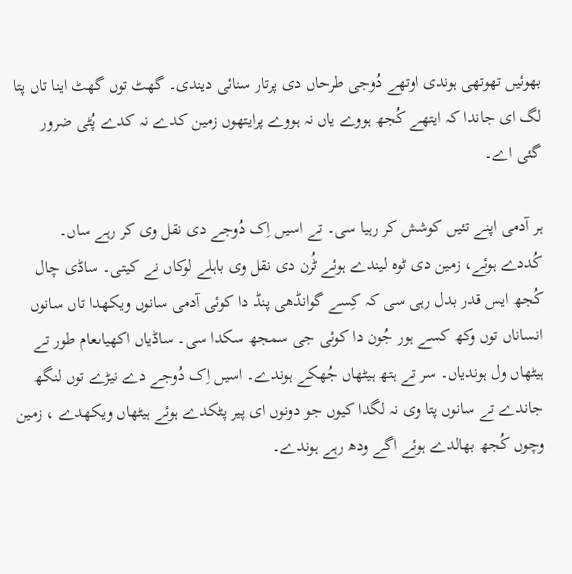بھوئیں تھوتھی ہوندی اوتھے دُوجی طرحاں دی پرتار سنائی دیندی۔ گھٹ توں گھٹ اینا تاں پتا لگ ای جاندا کہ ایتھے کُجھ ہووے یاں نہ ہووے پرایتھوں زمین کدے نہ کدے پُٹی ضرور گئی اے۔

ہر آدمی اپنے تئیں کوشش کر رہیا سی۔ تے اسیں اِک دُوجے دی نقل وی کر رہے ساں۔ کُددے ہوئے، زمین دی ٹوہ لیندے ہوئے ٹُرن دی نقل وی باہلے لوکاں نے کیتی۔ ساڈی چال کُجھ ایس قدر بدل رہی سی کہ کِسے گوانڈھی پنڈ دا کوئی آدمی سانوں ویکھدا تاں سانوں انساناں توں وکھ کسے ہور جُون دا کوئی جی سمجھ سکدا سی۔ ساڈیاں اکھیاںعام طور تے ہیٹھاں ول ہوندیاں۔ سر تے ہتھ ہیٹھاں جُھکے ہوندے۔ اسیں اِک دُوجے دے نیڑے توں لنگھ جاندے تے سانوں پتا وی نہ لگدا کیوں جو دونوں ای پیر پٹکدے ہوئے ہیٹھاں ویکھدے ، زمین وچوں کُجھ بھالدے ہوئے اگے ودھ رہے ہوندے۔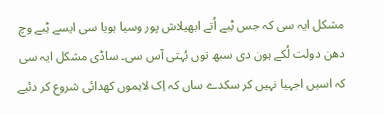مشکل ایہ سی کہ جس ٹِبے اُتے ابھیلاش پور وسیا ہویا سی ایسے ٹِبے وچ دھن دولت لُکے ہون دی سبھ توں بُہتی آس سی۔ ساڈی مشکل ایہ سی کہ اسیں اجہیا نہیں کر سکدے ساں کہ اِک لاہموں کھدائی شروع کر دئیے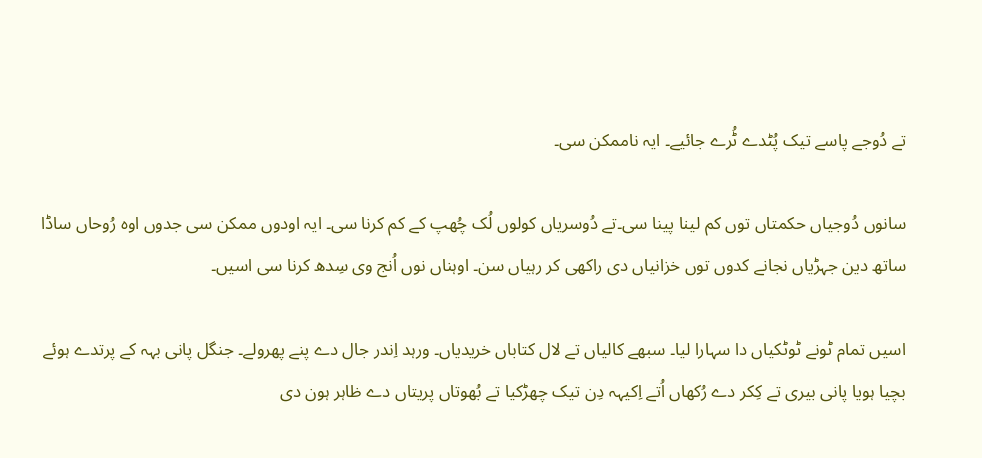تے دُوجے پاسے تیک پُٹدے ٹُرے جائیے۔ ایہ ناممکن سی۔

سانوں دُوجیاں حکمتاں توں کم لینا پینا سی۔تے دُوسریاں کولوں لُک چُھپ کے کم کرنا سی۔ ایہ اودوں ممکن سی جدوں اوہ رُوحاں ساڈا ساتھ دین جہڑیاں نجانے کدوں توں خزانیاں دی راکھی کر رہیاں سن۔ اوہناں نوں اُنج وی سِدھ کرنا سی اسیں۔

اسیں تمام ٹونے ٹوٹکیاں دا سہارا لیا۔ سبھے کالیاں تے لال کتاباں خریدیاں۔ ورہد اِندر جال دے پنے پھرولے۔ جنگل پانی بہہ کے پرتدے ہوئے بچیا ہویا پانی بیری تے کِکر دے رُکھاں اُتے اِکیہہ دِن تیک چھڑکیا تے بُھوتاں پریتاں دے ظاہر ہون دی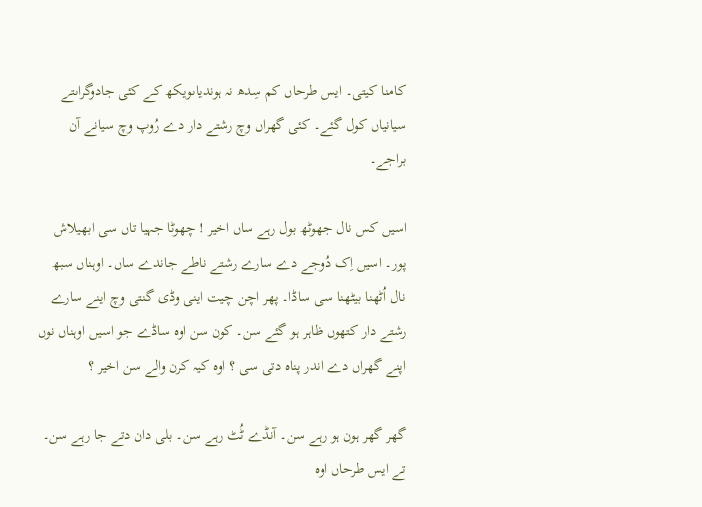کامنا کیتی۔ ایس طرحاں کم سِدھ نہ ہوندیاںویکھ کے کئی جادوگراںتے سیانیاں کول گئے۔ کئی گھراں وچ رشتے دار دے رُوپ وچ سیانے آن براجے۔

اسیں کس نال جھوٹھ بول رہے ساں اخیر ! چھوٹا جہیا تاں سی ابھیلاش پور۔ اسیں اِک دُوجے دے سارے رشتے ناطے جاندے ساں۔ اوہناں سبھ نال اُٹھنا بیٹھنا سی ساڈا۔ پھر اچن چیت اینی وڈی گنتی وچ اینے سارے رشتے دار کتھوں ظاہر ہو گئے سن۔ کون سن اوہ ساڈے جو اسیں اوہناں نوں اپنے گھراں دے اندر پناہ دتی سی ؟ اوہ کیہ کرن والے سن اخیر ؟

گھر گھر ہون ہو رہے سن۔ آنڈے ٹُٹ رہے سن۔ بلی دان دتے جا رہے سن۔ تے ایس طرحاں اوہ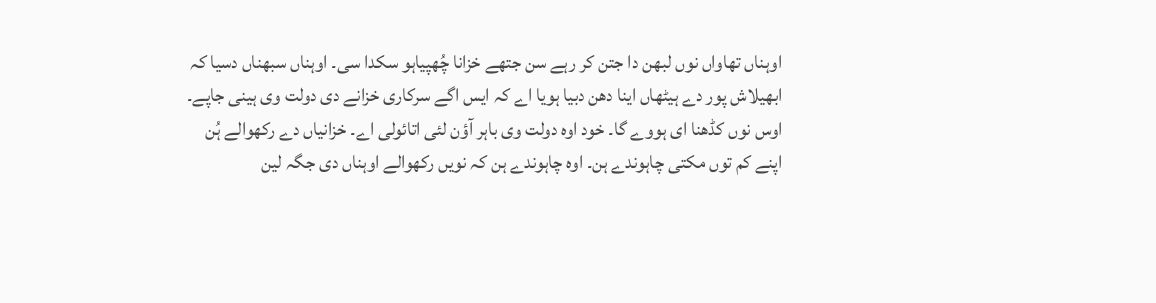اوہناں تھاواں نوں لبھن دا جتن کر رہے سن جتھے خزانا چُھپیاہو سکدا سی۔ اوہناں سبھناں دسیا کہ ابھیلاش پور دے ہیٹھاں اینا دھن دبیا ہویا اے کہ ایس اگے سرکاری خزانے دی دولت وی ہینی جاپے۔ اوس نوں کڈھنا ای ہووے گا۔ خود اوہ دولت وی باہر آؤن لئی اتائولی اے۔ خزانیاں دے رکھوالے ہُن اپنے کم توں مکتی چاہوندے ہن۔ اوہ چاہوندے ہن کہ نویں رکھوالے اوہناں دی جگہ لین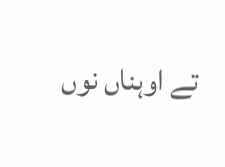تے اوہناں نوں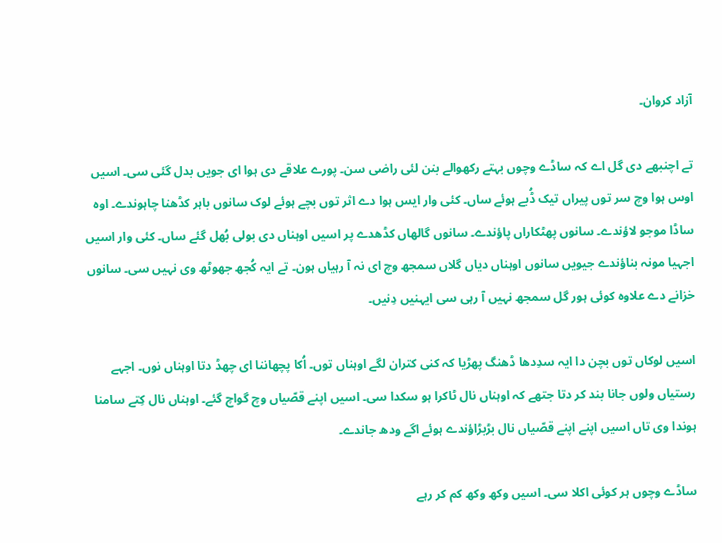آزاد کروان۔

تے اچنبھے دی گل اے کہ ساڈے وچوں بہتے رکھوالے بنن لئی راضی سن۔ پورے علاقے دی ہوا ای جویں بدل گئی سی۔ اسیں اوس ہوا وچ سر توں پیراں تیک ڈُبے ہوئے ساں۔ کئی وار ایس ہوا دے اثر توں بچے ہوئے لوک سانوں باہر کڈھنا چاہوندے۔ اوہ ساڈا موجو لاؤندے۔ سانوں پھٹکاراں پاؤندے۔ سانوں گالھاں کڈھدے پر اسیں اوہناں دی بولی بُھل گئے ساں۔ کئی وار اسیں اجہیا مونہ بناؤندے جیویں سانوں اوہناں دیاں گلاں سمجھ وچ ای نہ آ رہیاں ہون۔ تے ایہ کُجھ جھوٹھ وی نہیں سی۔ سانوں خزانے دے علاوہ کوئی ہور گل سمجھ نہیں آ رہی سی ایہنیں دِنیں۔

اسیں لوکاں توں بچن دا ایہ سدِدھا ڈھنگ پھڑیا کہ کنی کتران لگے اوہناں توں۔ اُکا پچھاننا ای چھڈ دتا اوہناں نوں۔ اجہے رستیاں ولوں جانا بند کر دتا جتھے کہ اوہناں نال ٹاکرا ہو سکدا سی۔ اسیں اپنے قصّیاں وچ گواچ گئے۔ اوہناں نال کِتے سامنا ہوندا وی تاں اسیں اپنے اپنے قصّیاں نال بڑبڑاؤندے ہوئے اگے ودھ جاندے۔

ساڈے وچوں ہر کوئی اکلا سی۔ اسیں وکھ وکھ کم کر رہے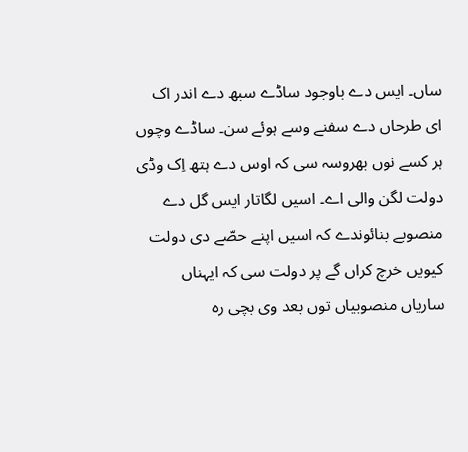ساں۔ ایس دے باوجود ساڈے سبھ دے اندر اک ای طرحاں دے سفنے وسے ہوئے سن۔ ساڈے وچوں ہر کسے نوں بھروسہ سی کہ اوس دے ہتھ اِک وڈی دولت لگن والی اے۔ اسیں لگاتار ایس گل دے منصوبے بنائوندے کہ اسیں اپنے حصّے دی دولت کیویں خرچ کراں گے پر دولت سی کہ ایہناں ساریاں منصوبیاں توں بعد وی بچی رہ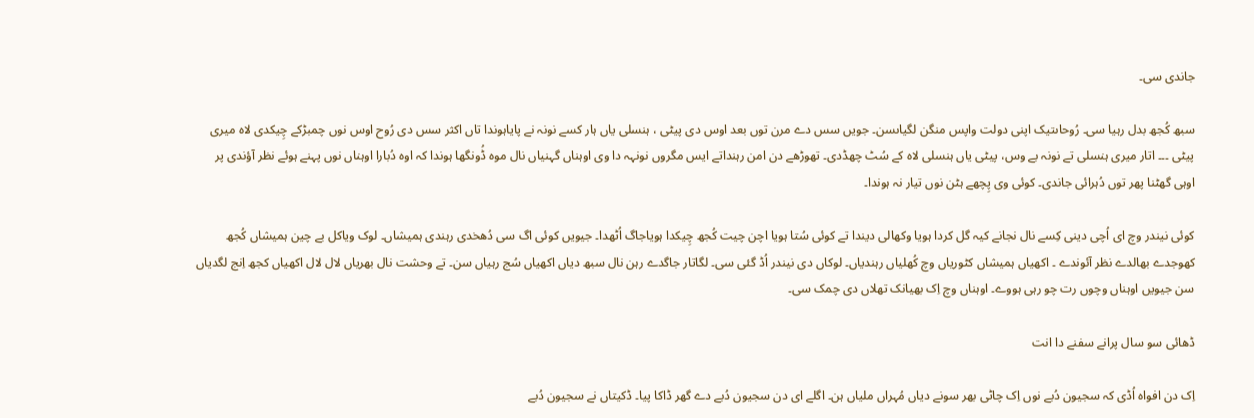جاندی سی۔

سبھ کُجھ بدل رہیا سی۔ رُوحاںتیک اپنی دولت واپس منگن لگیاںسن۔ جویں سس دے مرن توں بعد اوس دی پیٹی ، ہنسلی یاں ہار کسے نونہ نے پایاہوندا تاں اکثر سس دی رُوح اوس نوں چمبڑکے چِیکدی لاہ میری پیٹی ۔۔۔ اتار میری ہنسلی تے نونہ بے وس، پیٹی یاں ہنسلی لاہ کے سُٹ چھڈدی۔ تھوڑھے دن امن رہنداتے ایس مگروں نونہہ دا وی اوہناں گہنیاں نال موہ ڈُونگھا ہوندا کہ اوہ دُبارا اوہناں نوں پہنے ہوئے نظر آؤندی پر اوہی گھٹنا پھر توں دُہرائی جاندی۔ کوئی وی پِچھے ہٹن نوں تیار نہ ہوندا۔

کوئی نیندر وچ ای اُچی دینی کِسے نال نجانے کیہ گل کردا ہویا وکھالی دیندا تے کوئی سُتا ہویا اچن چیت کُجھ چِیکدا ہویاجاگ اُٹھدا۔ جیویں کوئی اگ سی دُھخدی رہندی ہمیشاں۔ لوک ویاکل بے چین ہمیشاں کُجھ کھوجدے بھالدے نظر آئوندے ۔ اکھیاں ہمیشاں کٹوریاں وچ کُھلیاں رہندیاں۔ لوکاں دی نیندر اُڈ گئی سی۔ لگاتار جاگدے رہن نال سبھ دیاں اکھیاں سُج رہیاں سن۔ تے وحشت نال بھریاں لال لال اکھیاں کجھ اِنج لگدیاں سن جیویں اوہناں وچوں رت چو رہی ہووے۔ اوہناں وچ اِک بھیانک تھلاں دی چمک سی۔

ڈھائی سو سال پرانے سفنے دا انت

اِک دن افواہ اُڈی کہ سجیون دُبے نوں اِک چاٹی بھر سونے دیاں مُہراں ملیاں ہن۔ اگلے ای دن سجیون دُبے دے گھر ڈاکا پیا۔ ڈکیتاں نے سجیون دُبے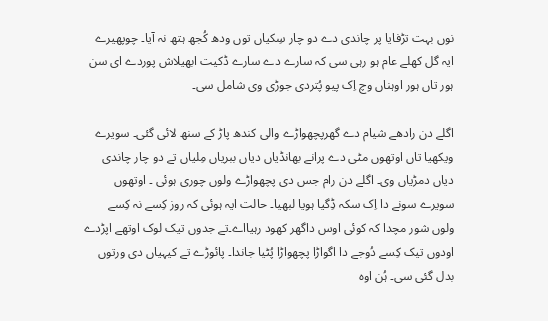نوں بہت تڑفایا پر چاندی دے دو چار سِکیاں توں ودھ کُجھ ہتھ نہ آیا۔ چوپھیرے ایہ گل کھلے عام ہو رہی سی کہ سارے دے سارے ڈکیت ابھیلاش پوردے ای سن ہور تاں ہور اوہناں وچ اِک پیو پُتردی جوڑی وی شامل سی۔

اگلے دن رادھے شیام دے گھرپچھواڑے والی کندھ پاڑ کے سنھ لائی گئی۔ سویرے ویکھیا تاں اوتھوں مٹی دے پرانے بھانڈیاں دیاں ببریاں مِلیاں تے دو چار چاندی دیاں دمڑیاں وی۔ اگلے دن رام جس دی پچھواڑے ولوں چوری ہوئی ۔ اوتھوں سویرے سونے دا اِک سکہ ڈِگیا ہویا لبھیا۔ حالت ایہ ہوئی کہ روز کِسے نہ کِسے ولوں شور مچدا کہ کوئی اوس داگھر کھود رہیااے۔تے جدوں تیک لوک اوتھے اپڑدے اودوں تیک کِسے دُوجے دا اگواڑا پچھواڑا پُٹیا جاندا۔ پائوڑے تے کیہیاں دی ورتوں بدل گئی سی۔ ہُن اوہ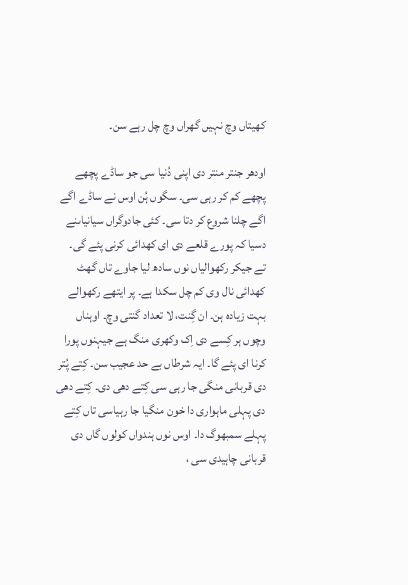کھیتاں وچ نہیں گھراں وچ چل رہے سن۔

اودھر جنتر منتر دی اپنی دُنیا سی جو ساڈے پچھے پچھے کم کر رہی سی۔ سگوں ہُن اوس نے ساڈے اگے اگے چلنا شروع کر دتا سی۔ کئی جادوگراں سیانیاںنے دسیا کہ پورے قلعے دی ای کھدائی کرنی پئے گی۔ تے جیکر رکھوالیاں نوں سادھ لیا جاوے تاں گھٹ کھدائی نال وی کم چل سکدا ہے۔ پر ایتھے رکھوالے بہت زیادہ ہن۔ ان گِنت، لا تعداد گنتی وچ۔ اوہناں وچوں ہر کِسے دی اِک وکھری منگ ہے جیہنوں پورا کرنا ای پئے گا۔ ایہ شرطاں بے حد عجیب سن۔ کِتے پُتر دی قربانی منگی جا رہی سی کِتے دھی دی۔ کِتے دھی دی پہلی ماہواری دا خون منگیا جا رہیاسی تاں کِتے پہلے سمبھوگ دا۔ اوس نوں ہندواں کولوں گاں دی قربانی چاہیدی سی ،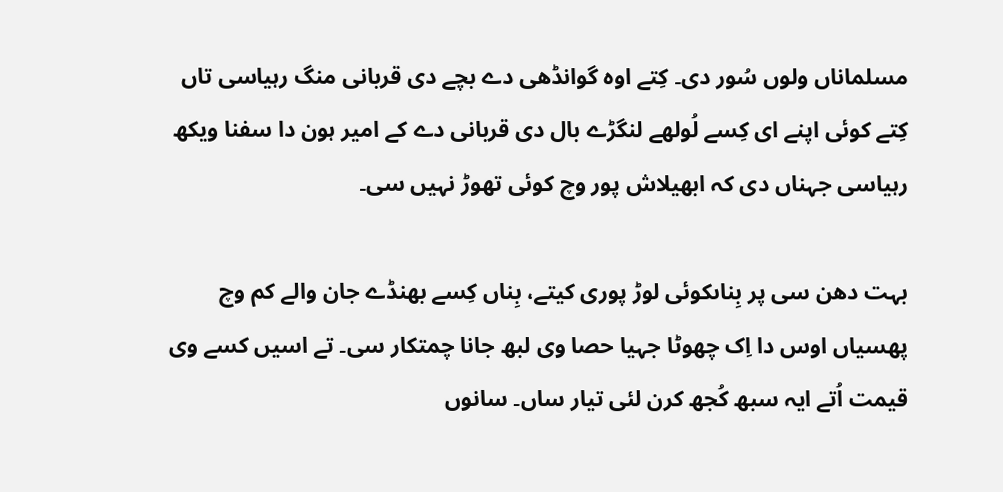مسلماناں ولوں سُور دی۔ کِتے اوہ گوانڈھی دے بچے دی قربانی منگ رہیاسی تاں کِتے کوئی اپنے ای کِسے لُولھے لنگڑے بال دی قربانی دے کے امیر ہون دا سفنا ویکھ رہیاسی جہناں دی کہ ابھیلاش پور وچ کوئی تھوڑ نہیں سی۔

بہت دھن سی پر بِناںکوئی لوڑ پوری کیتے، بِناں کِسے بھنڈے جان والے کم وچ پھسیاں اوس دا اِک چھوٹا جہیا حصا وی لبھ جانا چمتکار سی۔ تے اسیں کسے وی قیمت اُتے ایہ سبھ کُجھ کرن لئی تیار ساں۔ سانوں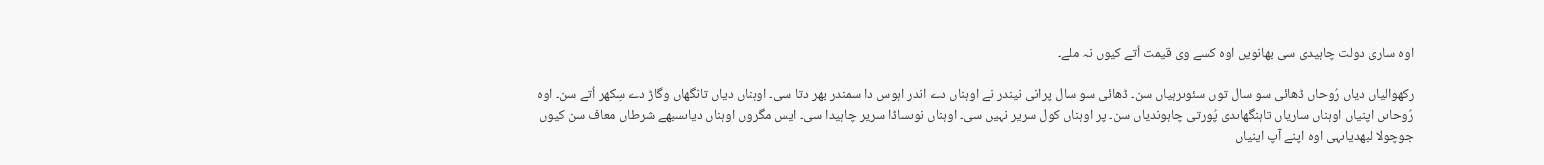اوہ ساری دولت چاہیدی سی بھانویں اوہ کسے وی قیمت اُتے کیوں نہ ملے۔

رکھوالیاں دیاں رُوحاں ڈھائی سو سال توں سئوںرہیاں سن۔ ڈھائی سو سال پرانی نیندر نے اوہناں دے اندر اہوس دا سمندر بھر دتا سی۔ اوہناں دیاں تانگھاں وگاڑ دے سِکھر اُتے سن۔ اوہ رُوحاںں اپنیاں اوہناں ساریاں تاہنگھاںدی پُورتی چاہوندیاں سن۔ پر اوہناں کول سریر نہیں سی۔ اوہناں نوںساڈا سریر چاہیدا سی۔ ایس مگروں اوہناں دیاںسبھے شرطاں معاف سن کیوں جوچولا لبھدیاںہی اوہ اپنے آپ اینیاں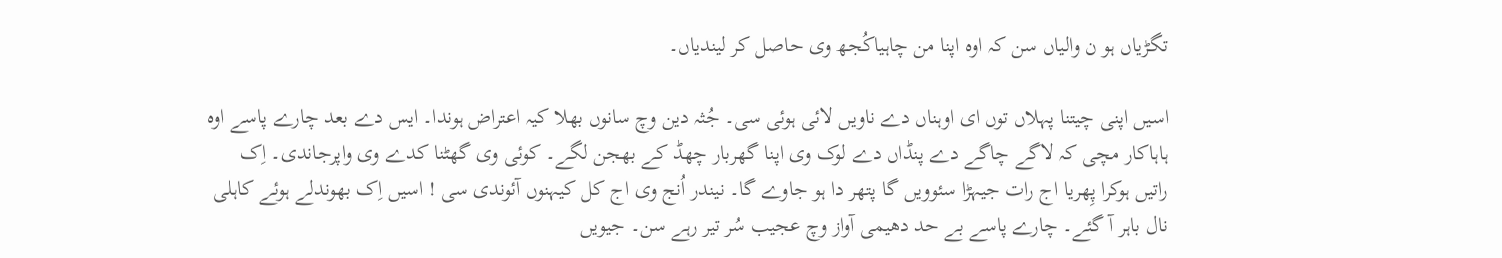تگڑیاں ہو ن والیاں سن کہ اوہ اپنا من چاہیاکُجھ وی حاصل کر لیندیاں۔

اسیں اپنی چیتنا پہلاں توں ای اوہناں دے ناویں لائی ہوئی سی۔ جُثہ دین وچ سانوں بھلا کیہ اعتراض ہوندا۔ ایس دے بعد چارے پاسے اوہ ہاہاکار مچی کہ لاگے چاگے دے پنڈاں دے لوک وی اپنا گھربار چھڈ کے بھجن لگے۔ کوئی وی گھٹنا کدے وی واپرجاندی۔ اِک راتیں ہوکرا پِھریا اج رات جیہڑا سئوویں گا پتھر دا ہو جاوے گا۔ نیندر اُنج وی اج کل کیہنوں آئوندی سی ! اسیں اِک بھوندلے ہوئے کاہلی نال باہر آ گئے۔ چارے پاسے بے حد دھیمی آواز وچ عجیب سُر تیر رہے سن۔ جیویں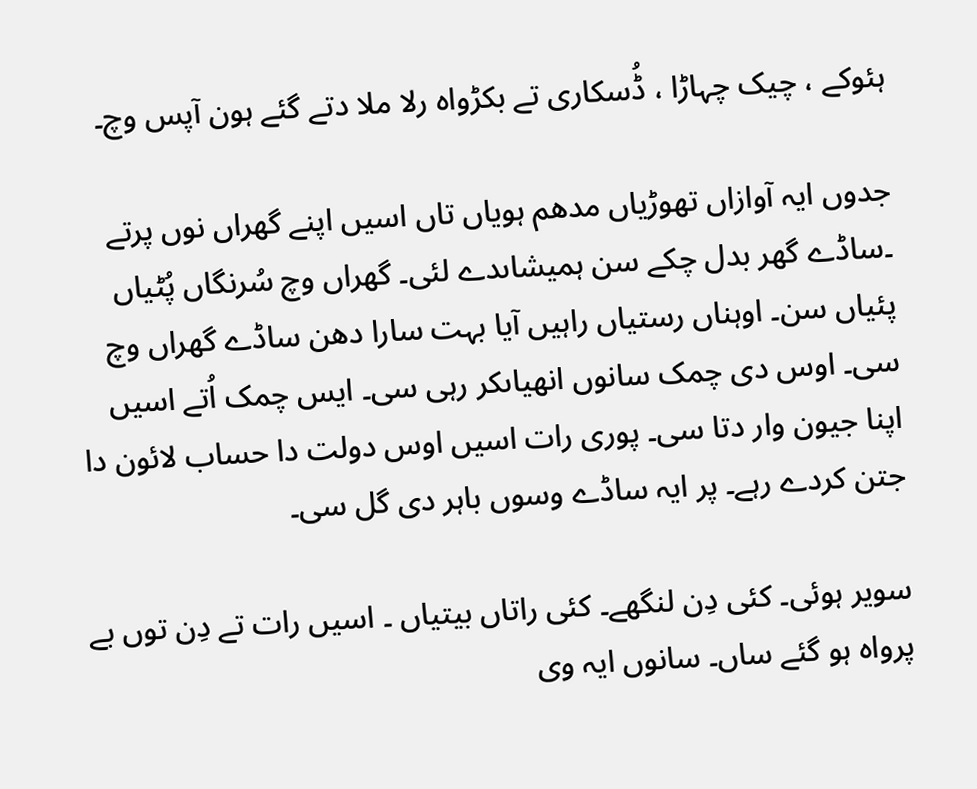ہئوکے ، چیک چہاڑا ، ڈُسکاری تے بکڑواہ رلا ملا دتے گئے ہون آپس وچ۔

جدوں ایہ آوازاں تھوڑیاں مدھم ہویاں تاں اسیں اپنے گھراں نوں پرتے ۔ساڈے گھر بدل چکے سن ہمیشاںدے لئی۔ گھراں وچ سُرنگاں پُٹیاں پئیاں سن۔ اوہناں رستیاں راہیں آیا بہت سارا دھن ساڈے گھراں وچ سی۔ اوس دی چمک سانوں انھیاںکر رہی سی۔ ایس چمک اُتے اسیں اپنا جیون وار دتا سی۔ پوری رات اسیں اوس دولت دا حساب لائون دا جتن کردے رہے۔ پر ایہ ساڈے وسوں باہر دی گل سی۔

سویر ہوئی۔ کئی دِن لنگھے۔ کئی راتاں بیتیاں ۔ اسیں رات تے دِن توں بے پرواہ ہو گئے ساں۔ سانوں ایہ وی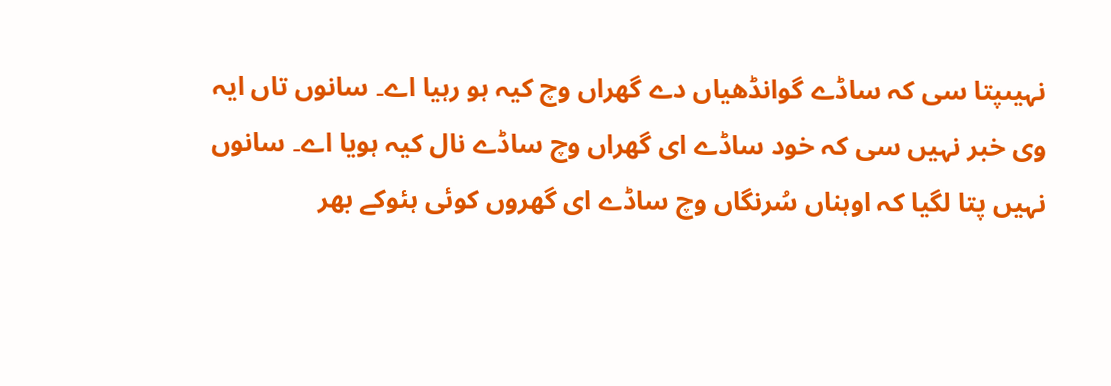نہیںپتا سی کہ ساڈے گوانڈھیاں دے گھراں وچ کیہ ہو رہیا اے۔ سانوں تاں ایہ وی خبر نہیں سی کہ خود ساڈے ای گھراں وچ ساڈے نال کیہ ہویا اے۔ سانوں نہیں پتا لگیا کہ اوہناں سُرنگاں وچ ساڈے ای گھروں کوئی ہئوکے بھر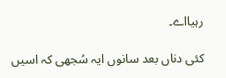رہیااے۔

کئی دناں بعد سانوں ایہ سُجھی کہ اسیں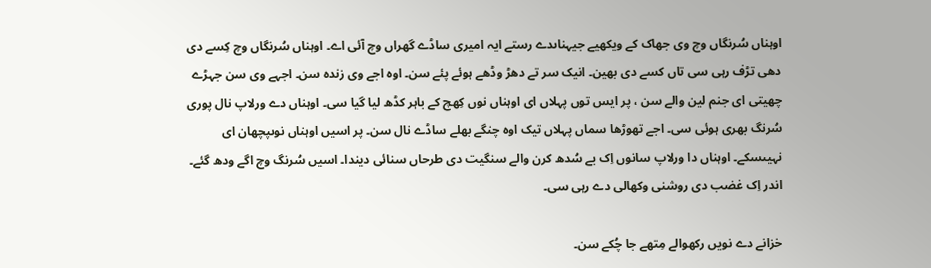اوہناں سُرنگاں وچ وی جھاک کے ویکھیے جیہناںدے رستے ایہ امیری ساڈے گھراں وچ آئی اے۔ اوہناں سُرنگاں وچ کِسے دی دھی تڑف رہی سی تاں کسے دی بھین۔ انیک سر تے دھڑ وڈھے ہوئے پئے سن۔ اوہ اجے وی زندہ سن۔ اجہے وی سن جہڑے چھیتی ای جنم لین والے سن ، پر ایس توں پہلاں ای اوہناں نوں کِھچ کے باہر کڈھ لیا گیا سی۔ اوہناں دے ورلاپ نال پوری سُرنگ بھری ہوئی سی۔ اجے تھوڑھا سماں پہلاں تیک اوہ چنگے بھلے ساڈے نال سن۔ پر اسیں اوہناں نوںپچھان ای نہیںسکے۔ اوہناں دا ورلاپ سانوں اِک بے سُدھ کرن والے سنگیت دی طرحاں سنائی دیندا۔ اسیں سُرنگ وچ اگے ودھ گئے۔ اندر اِک غضب دی روشنی وکھالی دے رہی سی۔

خزانے دے نویں رکھوالے مِتھے جا چُکے سن۔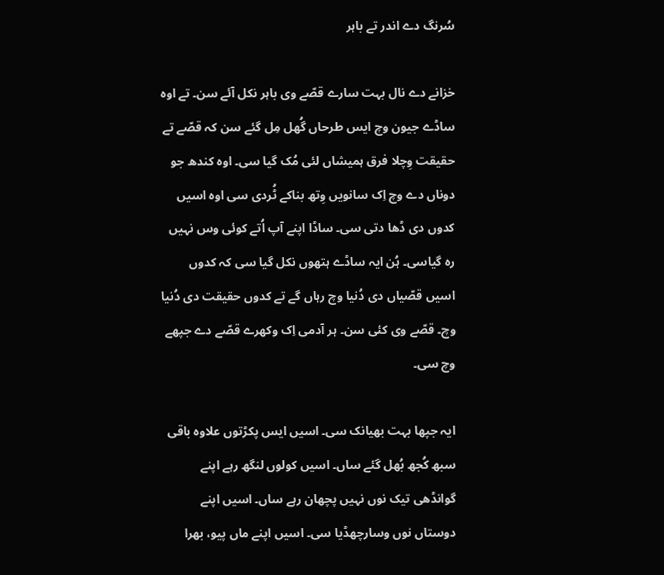سُرنگ دے اندر تے باہر

خزانے دے نال بہت سارے قصّے وی باہر نکل آئے سن۔ تے اوہ ساڈے جیون وچ ایس طرحاں گُھل مِل گئے سن کہ قصّے تے حقیقت وِچلا فرق ہمیشاں لئی مُک گیا سی۔ اوہ کندھ جو دوناں دے وچ اِک سانویں وِتھ بناکے ٹُردی سی اوہ اسیں کدوں دی ڈھا دتی سی۔ ساڈا اپنے آپ اُتے کوئی وس نہیں رہ گیاسی۔ ہُن ایہ ساڈے ہتھوں نکل گیا سی کہ کدوں اسیں قصّیاں دی دُنیا وچ رہاں گے تے کدوں حقیقت دی دُنیا وچ۔ قصّے وی کئی سن۔ ہر آدمی اِک وکھرے قصّے دے جپھے وچ سی۔

ایہ جپھا بہت بھیانک سی۔ اسیں ایس پکڑتوں علاوہ باقی سبھ کُجھ بُھل گئے ساں۔ اسیں کولوں لنگھ رہے اپنے گوانڈھی تیک نوں نہیں پچھان رہے ساں۔ اسیں اپنے دوستاں نوں وسارچھڈیا سی۔ اسیں اپنے ماں پیو، بھرا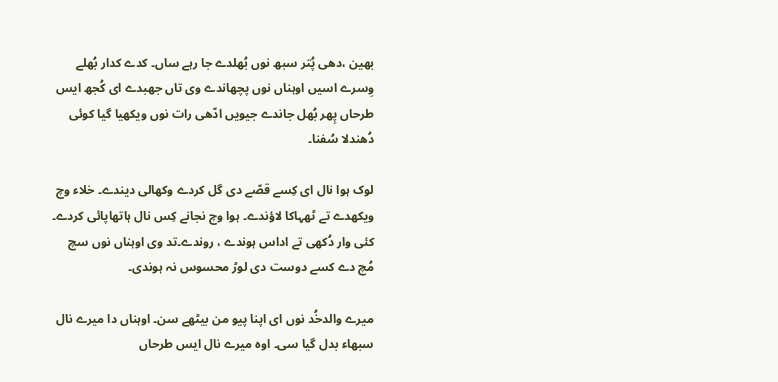بھین ،دھی پُتر سبھ نوں بُھلدے جا رہے ساں۔ کدے کدار بُھلے وِسرے اسیں اوہناں نوں پچھاندے وی تاں جھبدے ای کُجھ ایس طرحاں پِھر بُھل جاندے جیویں ادّھی رات نوں ویکھیا گیا کوئی دُھندلا سُفنا۔

لوک ہوا نال ای کِسے قصّے دی گل کردے وکھالی دیندے۔ خلاء وچ ویکھدے تے ٹھہاکا لاؤندے۔ ہوا وچ نجانے کِس نال ہاتھاپائی کردے۔ کئی وار دُکھی تے اداس ہوندے ، روندے۔تد وی اوہناں نوں سچ مُچ دے کسے دوست دی لوڑ محسوس نہ ہوندی۔

میرے والدخُد نوں ای اپنا پیو من بیٹھے سن۔ اوہناں دا میرے نال سبھاء بدل گیا سی۔ اوہ میرے نال ایس طرحاں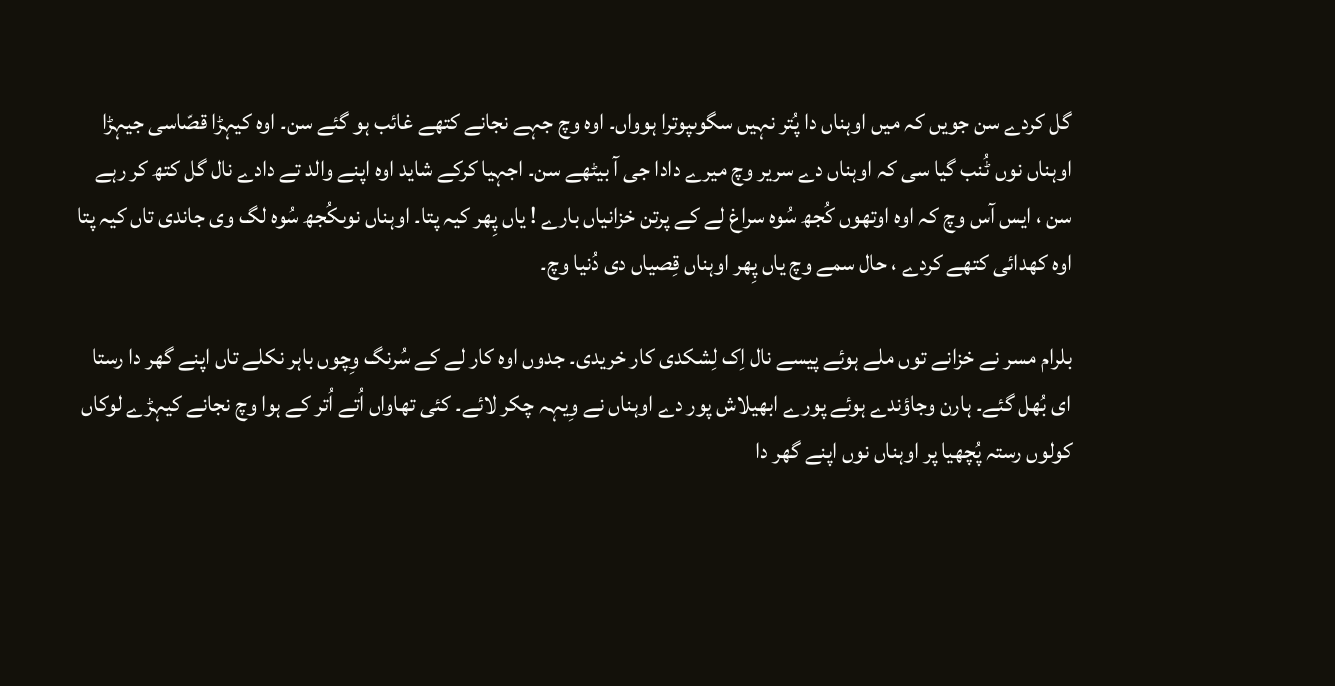گل کردے سن جویں کہ میں اوہناں دا پُتر نہیں سگوںپوترا ہوواں۔ اوہ وچ جہے نجانے کتھے غائب ہو گئے سن۔ اوہ کیہڑا قصّاسی جیہڑا اوہناں نوں ٹُنب گیا سی کہ اوہناں دے سریر وچ میرے دادا جی آ بیٹھے سن۔ اجہیا کرکے شاید اوہ اپنے والد تے دادے نال گل کتھ کر رہے سن ، ایس آس وچ کہ اوہ اوتھوں کُجھ سُوہ سراغ لے کے پرتن خزانیاں بارے ! یاں پِھر کیہ پتا۔ اوہناں نوںکُجھ سُوہ لگ وی جاندی تاں کیہ پتا اوہ کھدائی کتھے کردے ، حال سمے وچ یاں پِھر اوہناں قِصیاں دی دُنیا وچ۔

بلرام مسر نے خزانے توں ملے ہوئے پیسے نال اِک لِشکدی کار خریدی۔ جدوں اوہ کار لے کے سُرنگ وِچوں باہر نکلے تاں اپنے گھر دا رستا ای بُھل گئے۔ ہارن وجاؤندے ہوئے پورے ابھیلاش پور دے اوہناں نے وِیہہ چکر لائے۔ کئی تھاواں اُتے اُتر کے ہوا وچ نجانے کیہڑے لوکاں کولوں رستہ پُچھیا پر اوہناں نوں اپنے گھر دا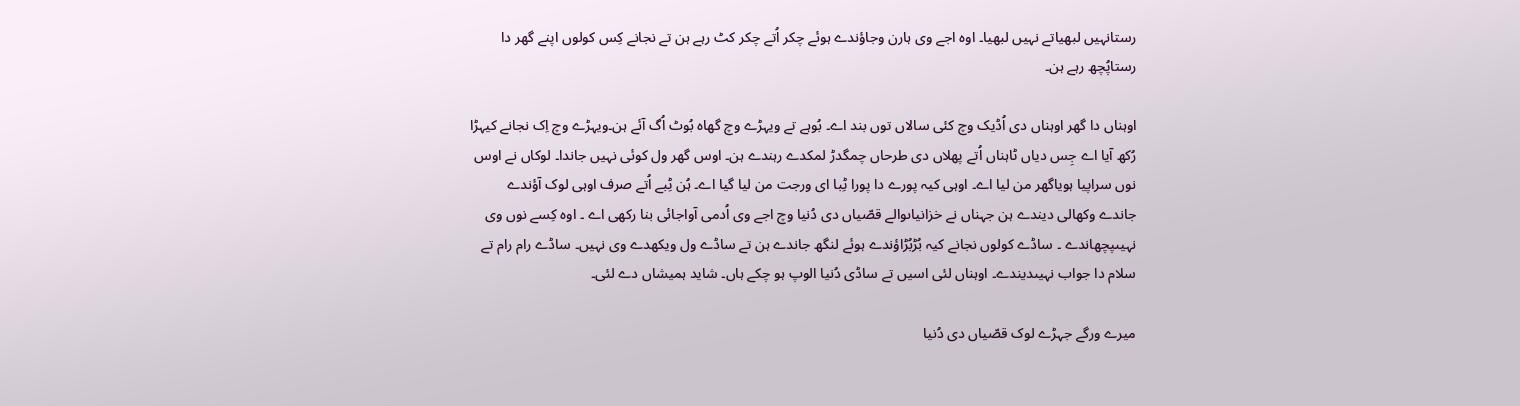رستانہیں لبھیاتے نہیں لبھیا۔ اوہ اجے وی ہارن وجاؤندے ہوئے چکر اُتے چکر کٹ رہے ہن تے نجانے کِس کولوں اپنے گھر دا رستاپُچھ رہے ہن۔

اوہناں دا گھر اوہناں دی اُڈیک وچ کئی سالاں توں بند اے۔ بُوہے تے ویہڑے وچ گھاہ بُوٹ اُگ آئے ہن۔ویہڑے وچ اِک نجانے کیہڑا رُکھ آیا اے جِس دیاں ٹاہناں اُتے پھلاں دی طرحاں چمگدڑ لمکدے رہندے ہن۔ اوس گھر ول کوئی نہیں جاندا۔ لوکاں نے اوس نوں سراپیا ہویاگھر من لیا اے۔ اوہی کیہ پورے دا پورا ٹِبا ای ورجت من لیا گیا اے۔ ہُن ٹِبے اُتے صرف اوہی لوک آؤندے جاندے وکھالی دیندے ہن جہناں نے خزانیاںوالے قصّیاں دی دُنیا وچ اجے وی اُدمی آواجائی بنا رکھی اے ۔ اوہ کِسے نوں وی نہیںپچھاندے ۔ ساڈے کولوں نجانے کیہ بُڑبُڑاؤندے ہوئے لنگھ جاندے ہن تے ساڈے ول ویکھدے وی نہیں۔ ساڈے رام رام تے سلام دا جواب نہیںدیندے۔ اوہناں لئی اسیں تے ساڈی دُنیا الوپ ہو چکے ہاں۔ شاید ہمیشاں دے لئی۔

میرے ورگے جہڑے لوک قصّیاں دی دُنیا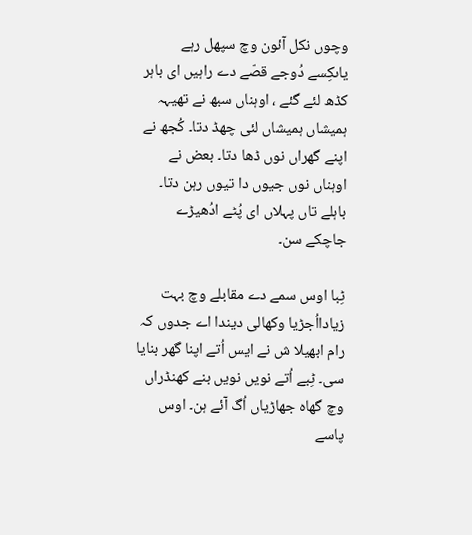وچوں نکل آئون وچ سپھل رہے یاںکِسے دُوجے قصّے دے راہیں ای باہر کڈھ لئے گئے ، اوہناں سبھ نے تھیہہ ہمیشاں ہمیشاں لئی چھڈ دتا۔ کُجھ نے اپنے گھراں نوں ڈھا دتا۔ بعض نے اوہناں نوں جیوں دا تیوں رہن دتا۔ باہلے تاں پہلاں ای پُٹے ادُھیڑے جاچکے سن۔

ٹِبا اوس سمے دے مقابلے وچ بہت زیادااُجڑیا وکھالی دیندا اے جدوں کہ رام ابھیلا ش نے ایس اُتے اپنا گھر بنایا سی۔ ٹِبے اُتے نویں نویں بنے کھنڈراں وچ گھاہ جھاڑیاں اُگ آئے ہن۔ اوس پاسے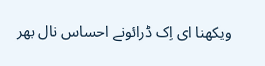ویکھنا ای اِک ڈرائونے احساس نال بھر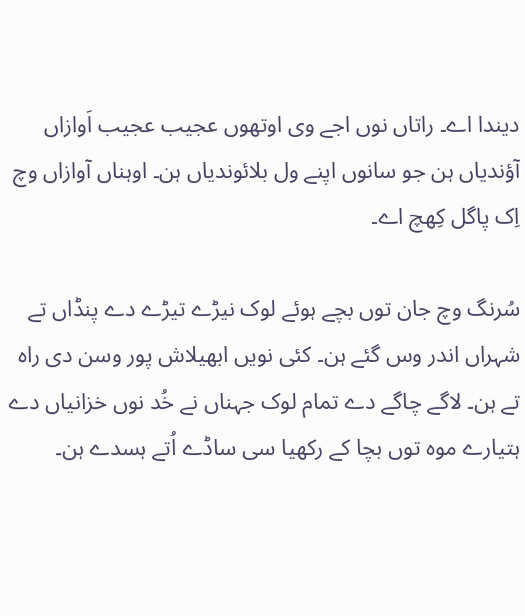دیندا اے۔ راتاں نوں اجے وی اوتھوں عجیب عجیب اَوازاں آؤندیاں ہن جو سانوں اپنے ول بلائوندیاں ہن۔ اوہناں آوازاں وچ اِک پاگل کِھچ اے۔

سُرنگ وچ جان توں بچے ہوئے لوک نیڑے تیڑے دے پنڈاں تے شہراں اندر وس گئے ہن۔ کئی نویں ابھیلاش پور وسن دی راہ تے ہن۔ لاگے چاگے دے تمام لوک جہناں نے خُد نوں خزانیاں دے ہتیارے موہ توں بچا کے رکھیا سی ساڈے اُتے ہسدے ہن۔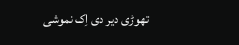تھوڑی دیر دی اِک نموشی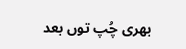بھری چُپ توں بعد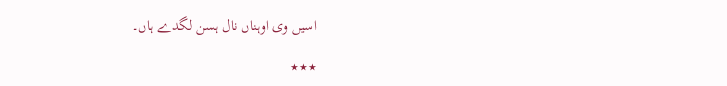اسیں وی اوہناں نال ہسن لگدے ہاں۔

٭٭٭